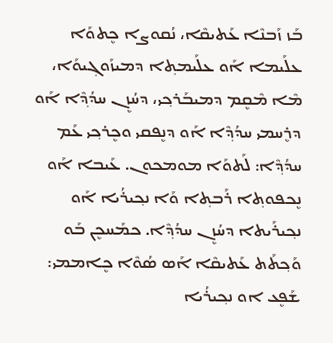ܒܰܙ ܙܰܒܢܶܐ ܥܰܬܝܩܶܐ، ܢܳܩܘܨܐ ܟܷܬܘܰܐ ܥܠܰܝܡܐ ܐܰܘ ܥܠܰܝܡܬ݂ܐ ܕܡܝܙܰܘܓ݂ܝܘܰܐ، ܡܶܐ ܡܶܩܷܡ ܕܡܝܒܰܪܟ݂ܝ، ܕܚܳܙܷܢ ܚܕܳܕ݂ܶܐ ܐܰܘ ܕܪܷܚܡܝ ܚܕܳܕ݂ܶܐ ܐܰܘ ܕܢܷܦܩܝ ܘܟܷܪܟ݂ܝ ܥܰܡ ܚܕܳܕ݂ܶܐ: ܠܰܬܘܰܐ ܡܘܡܟܘܢ. ܥܰܝܒܐ ܐܰܘ ܢܷܟܦܘܬ݂ܐ ܪܰܒܬ݂ܐ ܘܰܐ ܢܟ݂ܝܪܳܝܐ ܐܰܘ ܢܟ݂ܝܪܰܝܬܐ ܕܚܳܙܷܢ ܚܕܳܕ݂ܶܐ. ܟܡܰܚܟܷܢ ܒܰܘ ܘܰܟ݂ܬܰܬ ܥܰܬܝܩܶܐ ܐܰܣ ܣܳܘܶܐ ܟܷܐܡܡܝ: ܫܰܦܷܥ ܐܘ ܢܟ݂ܝܪܳܝܐ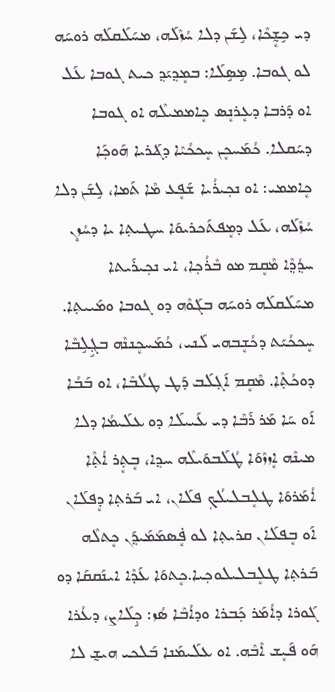ܕܝ ܟܱܫ̰ܷܟܶܐ، ܠܱܫܰܢ ܕܠܐ ܚܳܙܶܠܰܗ، ܡܚܰܠܰܩܠܰܗ ܪܘܚܰܗ ܠܘ ܓܘܒܐ. ܡܱܣܱܠܰܐ: ܒܡܷܕ݂ܝܰܕ݂ ܟܝܬ ܓܘܒܐ ܥܰܠ ܐܘ ܕܰܪܒܐ ܕܥܷܪܢܷܣ ܟܷܐܡܡܝܠܶܗ ܐܘ ܓܘܒܐ ܕܚܰܩܠܐ. ܟܳܡܰܚܟܷܢ ܚܷܟܟܳܝܶܐ ܕܔܰܪܝܐ ܗܰܘܟ݂ܰܐ ܟܷܐܡܡܝ: ܐܘ ܢܟ݂ܝܪܳܝܐ ܫܰܦܷܥ ܡܶܐ ܬܰܡܐ، ܠܱܫܰܢ ܕܠܐ ܚܳܙܶܠܰܗ، ܥܰܠ ܕܡܷܦܬܰܟܪܝܘܰܐ ܚܛܝܬ݂ܐ ܝܐ ܕܚܳܙܷܢ ܚܕ݂ܳܕ݂ܶܐ ܡܶܩܷܡ ܡܘ ܒܶܪܳܟ݂ܐ، ܐܝ ܢܟ݂ܝܪܰܝܬܐ ܡܚܰܠܰܩܠܰܗ ܪܘܚܰܗ ܒܓܰܘܶܗ ܕܘ ܓܘܒܐ ܘܡܰܝܝܬ݂ܐ.
ܚܷܟܟܳܝܰܬ ܕܟܳܫܷܒܗܝ ܠܰܢܝ، ܟܳܡܰܚܟܷܢܢܶܗ ܒܓ݂ܱܠܱܒܶܐ ܕܘܟܳܬ݂ܶܐ. ܡܶܩܷܡ ܐܰܓ݂ܠܰܒ ܕܰܛ ܛܠܳܒܶܐ، ܐܘ ܒܰܒܳܐ ܐܰܘ ܚܰܐ ܡܰܪ ܪܰܒܶܐ ܕܝ ܥܰܝܝܠܰܐ ܕܘ ܥܠܰܝܡܳܐ ܕܠܐ ܡܝܢܶܗ ܐܷܙܙܶܘܰܐ ܛܳܠܰܒܘܰܝܠܶܗ ܚܕ݂ܐ، ܒܷܬ݂ܷܪ ܐܳܬ݂ܶܐ ܐܳܡܰܪܘܰܐ ܛܠܷܒܠܝܠܳܟ݂ ܦܠܰܐܢ، ܐܝ ܒܰܪܬ݂ܐ ܕܷܦܠܰܐܢ ܐܰܘ ܒܷܦܠܰܐܢ ܩܪܝܬ݂ܐ ܠܘ ܦܷ݁ܣܡܰܡܰܝܕ݂ܰܢ ܟܷܬܠܶܗ ܒܰܪܬ݂ܐ ܛܠܷܒܠܝܠܘܟ݂ܝܐ.ܟܷܬܘܰܐ ܥܰܕܶܐ ܐܝܢܰܩܩܰܐ ܕܘ ܓܰܘܪܐ ܕܐܳܡܰܪ ܟ݂ܰܒܪܐ ܘܕܐܳܒܶܐ ܣܳܙ: ܟ݂ܱܠܰܐܨ، ܕܥܳܪܐ ܗܰܘ ܦܰܝܷܫ ܐܶܒܶܗ. ܐܘ ܥܠܰܝܡܰܢܐ ܒܰܠܟܝ ܗܝܫ̰ ܠܐ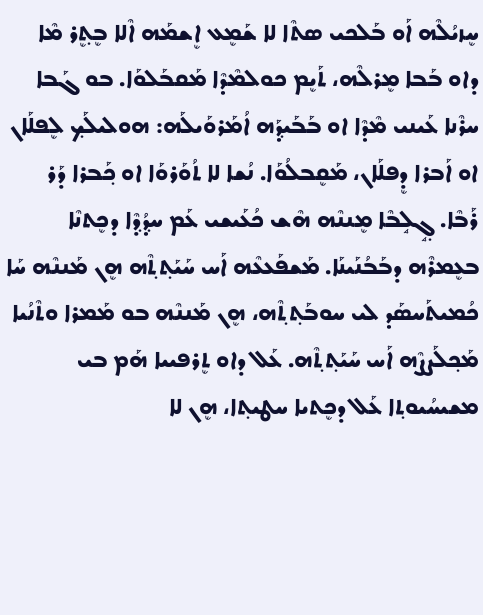ܚܷܙܝܳܠܶܗ ܐܰܘ ܒܰܠܟܝ ܣܬܶܐ ܠܐ ܫܰܡܷܥ ܐܷܫܡܰܗ ܐܶܠܐ ܒܷܬ݂ܷܪ ܡܶܐ ܕܐܘ ܒܰܒܐ ܡܷܪܠܶܗ، ܬܰܝܷܡ ܟܘܠܡܶܕܶܐ ܡܰܩܒܰܠܘܰܐ. ܒܘ ܓܰܒܐ ܚܪܶܢܐ ܥܰܝܢܝ ܡܶܕܶܐ ܐܘ ܒܰܒܰܝܕ݂ܰܗ ܐܳܡܰܪܘܰܝܠܰܗ: ܗܘܠܝܠܰܟ݂ ܠܷܦܠܰܐܢ ܐܘ ܐܰܒܪܐ ܕܷܦܠܰܐܢ، ܡܰܩܷܒܠܳܘܰܐ. ܢܳܫܐ ܠܐ ܬܳܘܰܪܘܰܐ ܐܘ ܟ݂ܰܒܪܐ ܕܰܪ ܪܰܒܶܐ. ܓ݂ܱܠܱܒܶܐ ܡܷܢܢܶܗ ܗܶܫ ܟܳܥܰܝܫܝ ܥܰܡ ܚܕ݂ܳܕ݂ܶܐ ܕܟܷܬܢܶܐ ܒܥܷܡܪܶܗ ܕܒܰܒܳܢܰܝܢܰܐ. ܡܰܫܦܰܥܥܶܗ ܐܰܚ ܚܰܝܰܬ݂ܬ݂ܶܗ ܗܷܢ ܡܰܢܢܶܗ ܚܰܐ ܟܳܡܝܬܰܚܣܰܕ ܠܝ ܚܘܒܰܬ݂ܬ݂ܶܗ، ܗܷܢ ܡܰܢܢܶܗ ܒܘ ܡܰܡܪܐ ܘܬܶܢܳܝܐ ܡܰܟ݂ܠܰܨܨܶܗ ܐܰܚ ܚܰܝܰܬ݂ܬ݂ܶܗ. ܥܰܠ ܕܐܘ ܬܷܪܦܝܝܐ ܗܰܡ ܒܝ ܡܫܝܚܳܝܘܬ݂ܐ ܥܰܠ ܕܟܷܬܝܐ ܚܛܝܬ݂ܐ، ܗܷܢ ܠܐ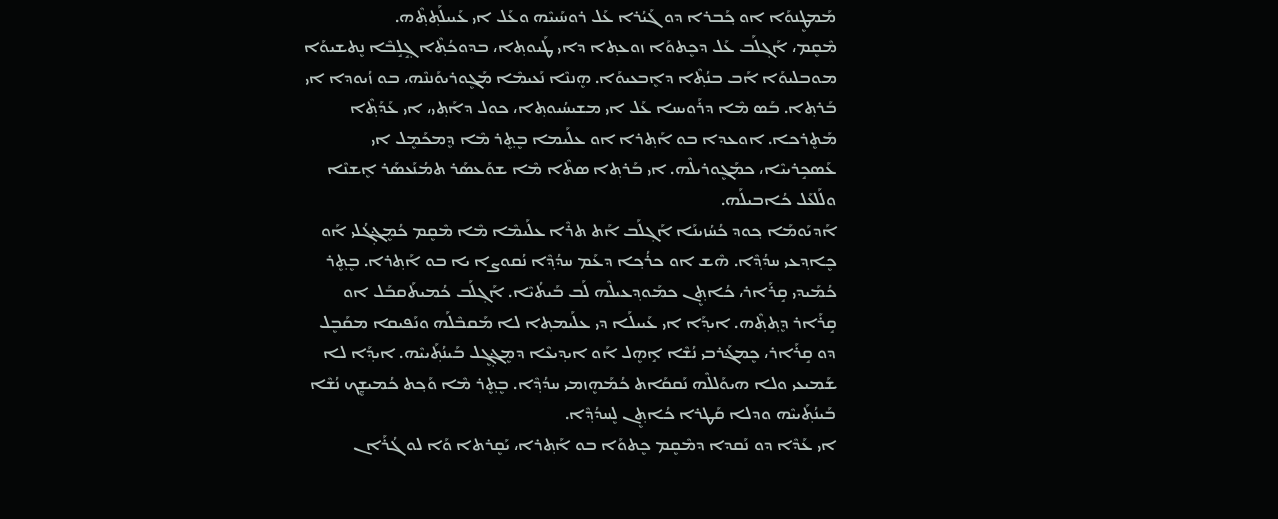ܡܰܡܛܷܢܘܰܐ ܐܘ ܟ݂ܰܒܪܐ ܕܘ ܓܰܝܳܪܐ ܥܰܠ ܪܘܚܰܝܝܶܗ ܘܥܰܠ ܐܝ ܥܰܝܝܠܰܬ݂ܬ݂ܶܗ.
ܡܶܩܷܡ، ܐܰܓ݂ܠܰܒ ܥܰܠ ܕܟܷܬܘܰܐ ܙܘܥܬ݂ܐ ܕܐܝ ܛܰܝܘܬ݂ܐ، ܒܕܘܟܳܬ݂ܶܐ ܓ݂ܱܠܱܒܶܐ ܢܷܬܫܝܘܰܐ ܡܘܒܠܝܘܰܐ ܐܰܒ ܒܢܳܬ݂ܶܐ ܕܐܷܒܥܝܘܰܐ. ܗܷܢܢܶܐ ܢܰܥܝܡܶܐ ܡܰܓܷܘܪܝܘܰܢܢܶܗ، ܒܘ ܙܳܝܘܕܐ ܐܝ ܒܰܪܬ݂ܐ. ܒܰܣ ܡܶܐ ܕܪܰܘܝܚܐ ܥܰܠ ܐܝ ܡܫܝܚܳܝܘܬ݂ܐ، ܟܘܠ ܕܐܰܬ݂ܝ، ܐܝ ܥܰܕܰܬ݂ܶܐ ܡܰܬܷܪܟܐ. ܐܘܥܕܐ ܒܘ ܐܰܬ݂ܪܐ ܐܘ ܥܠܰܝܡܐ ܒܷܬ݂ܷܪ ܡܶܐ ܕܷܡܟܰܡܷܠ ܐܝ ܥܰܣܟܱܪܝܝܶܐ، ܟܡܰܓܷܘܪܝܠܶܗ. ܐܝ ܒܰܪܬ݂ܐ ܣܬܶܐ ܡܶܐ ܫܘܰܥܣܰܪ ܬܡܳܢܰܥܣܰܪ ܐܷܫܢܶܐ ܘܠܰܠܥܰܠ ܟܳܐܒܝܠܰܗ.
ܐܰܕܝܰܘܡܰܐ ܟ݂ܘܕ ܟܳܚܳܙܝܢܰܐ ܐܰܓ݂ܠܰܒ ܐܰܬ ܬܪܶܐ ܥܠܰܝܡܶܐ ܡܶܐ ܡܶܩܷܡ ܟܳܡܷܔܓ݂ܳܠܝ ܐܰܘ ܟܷܐܕ݂ܥܝ ܚܕܳܕ݂ܶܐ. ܗܶܫ ܐܘ ܟܪܳܟ݂ܐ ܕܥܰܡ ܚܕܳܕ݂ܶܐ ܢܳܩܘܨܐ ܝܐ ܒܘ ܐܰܬ݂ܪܐ. ܒܷܬ݂ܷܪ ܟܳܡܰܝܕܝ ܩܱܪܰܐܪ، ܟܳܐܬܷ݂ܢ ܟܡܰܘܕ݂ܥܝܠܶܗ ܠܰܒ ܒܰܝܬܳܝܶܐ. ܐܰܓ݂ܠܰܒ ܟܳܡܝܬܰܩܒܰܠ ܐܘ ܩܱܪܰܐܪ ܕܷܬ݂ܬ݂ܶܗ. ܐܝܕ݂ܰܐ ܐܝ ܥܰܝܝܠܰܐ ܕܝ ܥܠܰܝܡܬ݂ܐ ܠܐ ܡܰܩܒܶܠܰܗ ܘܢܰܦܝܩܐ ܡܩܰܒܷܠ ܕܘ ܩܱܪܰܐܪ، ܟܷܡܔܰܪܒܝ ܢܳܫܶܐ ܐܱܗܷܠ ܐܰܘ ܐܝܕ݂ܝܥܶܐ ܕܡܷܔܓ݂ܷܠ ܒܰܝܢܳܬ݂ܰܝܝܶܗ. ܐܝܕ݂ܰܐ ܠܐ ܫܰܡܝܥܝ ܘܠܐ ܗܝܘܰܠܠܶܗ ܢܰܩܩܰܐܬ ܟܳܡܰܗܷܙܡܝ ܚܕܳܕ݂ܶܐ. ܒܷܬ݂ܷܪ ܡܶܐ ܘܰܟ݂ܬ ܟܳܡܝܫ̰ܷܟ ܢܳܫܶܐ ܒܰܝܢܳܬ݂ܰܝܝܶܗ ܘܕܠܐ ܩܰܛܪܐ ܟܳܐܬ݂ܷܢ ܠܷܚܕܳܕ݂ܶܐ.
ܐܝ ܥܰܕܶܐ ܕܘ ܢܰܩܕܐ ܕܡܶܩܷܡ ܟܷܬܘܰܐ ܒܘ ܐܰܬ݂ܪܐ، ܝܰܩܷܪܬܐ ܘܰܐ ܠܘ ܓܳܪܰܐܢ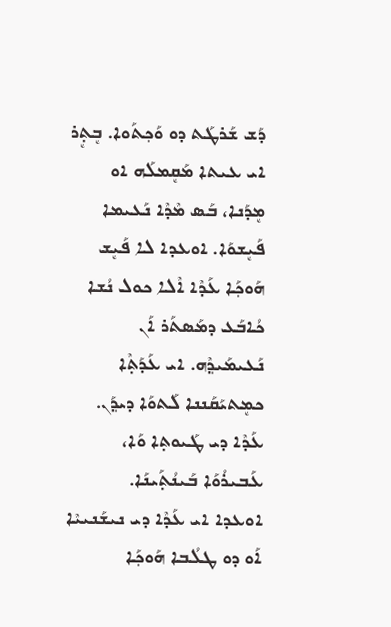ܕܰܫ ܫܰܪܛܰܬ ܕܘ ܘܰܟ݂ܬܰܘܐ. ܒܷܬ݂ܷܪ ܐܝ ܥܝܬܐ ܡܰܩܷܡܠܰܗ ܐܘ ܡܷܕܰܢܐ، ܒܰܣ ܡܶܕܶܐ ܢܰܥܝܡܐ ܦܰܝܷܫܘܰܐ. ܐܘܥܕܐ ܠܐ ܦܰܝܷܫ ܗܰܘܟ݂ܰܐ ܥܰܕܶܐ ܐܶܠܐ ܟܘܠ ܢܳܫܐ ܟܳܐܒܰܥ ܕܡܰܣܬܰܪ ܐܰܢ ܢܰܥܝܡܰܝܕ݂ܶܗ. ܐܝ ܥܰܕܰܬ݂ܶܐ ܟܡܷܬܝܰܩܰܢܢܐ ܠܰܬܘܰܐ ܕܝܕ݂ܰܢ. ܥܰܕܶܐ ܕܝ ܛܰܝܘܬ݂ܐ ܘܰܐ، ܥܰܒܝܪܳܘܰܐ ܒܰܝܢܳܬ݂ܰܝܢܰܐ.
ܐܘܥܕܐ ܐܝ ܥܰܕܶܐ ܕܝ ܢܝܫܰܢܝܝܶܐ ܐܰܘ ܕܘ ܛܠܳܒܐ ܗܰܘܟ݂ܰܐ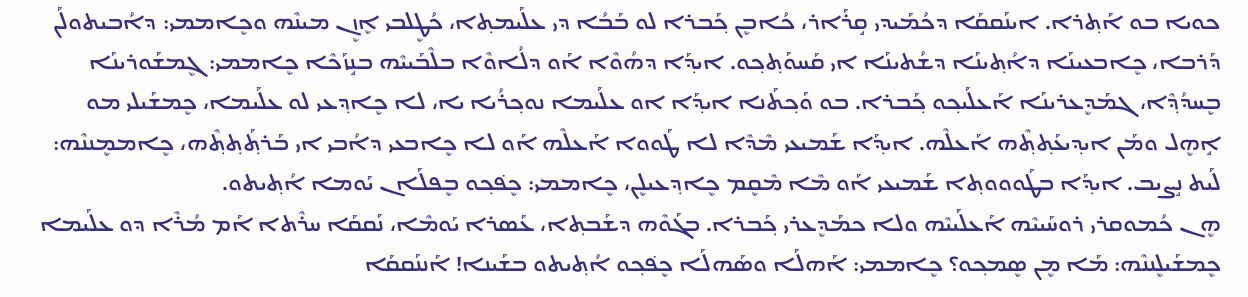ܟܘܝܐ ܒܘ ܐܰܬ݂ܪܐ. ܐܝܢܰܩܩܰܐ ܕܟܳܡܰܝܕܝ ܩܱܪܰܐܪ، ܟܳܐܒܷܢ ܟ݂ܰܒܪܐ ܠܘ ܒܰܒܳܐ ܕܝ ܥܠܰܝܡܬ݂ܐ، ܟܳܛܷܠܒܝ ܐܷܙܷܢ ܡܝܢܶܗ ܘܟܷܐܡܡܝ: ܕܐܳܒܝܬܘܠܰܢ ܕܰܪܒܐ، ܟܷܐܒܥܝܢܰܐ ܕܐܳܬ݂ܝܢܰܐ ܕܫܳܬܝܢܰܐ ܐܝ ܩܰܚܘܰܬ݂ܟ݂ܘ. ܐܝܕ݂ܰܐ ܕܗܳܘܶܐ ܐܰܘ ܕܠܳܐܘܶܐ ܒܠܶܒܰܝܝܶܗ ܒܢܱܙܰܟܶܐ ܟܷܐܡܡܝ: ܓܷܡܫܰܘܪܝܢܰܐ ܒܷܚܕܳܕ݂ܶܐ، ܓܡܰܕܷܥܪܝܢܰܐ ܐܰܥܠܰܝܟ݂ܘ ܟ݂ܰܒܪܐ. ܒܘ ܘܰܟ݂ܬܰܢܐ ܐܝܕ݂ܰܐ ܐܘ ܥܠܰܝܡܐ ܢܘܟ݂ܪܳܝܐ ܝܐ، ܠܐ ܟܷܐܕ݂ܥܝ ܠܘ ܥܠܰܝܡܐ، ܟܷܡܫܰܝܠܝ ܡܘ ܐܱܗܷܠ ܘܡܰܢ ܐܝܕ݂ܝܥܰܬ݂ܬ݂ܶܗ ܐܰܥܠܶܗ. ܐܝܕ݂ܰܐ ܫܰܡܝܥܝ ܡܶܕܶܐ ܠܐ ܛܰܘܘܐ ܐܰܥܠܶܗ ܐܰܘ ܠܐ ܟܷܐܒܥܝ ܕܐܳܒܝ ܐܝ ܒܰܪܬ݂ܰܬ݂ܬ݂ܶܗ، ܟܷܐܡܡܷܢܢܶܗ: ܠܰܝܬ ܢܱܨܝܒ. ܐܝܕ݂ܰܐ ܒܛܰܘܘܘܬ݂ܐ ܫܰܡܝܥܝ ܐܰܘ ܡܶܐ ܡܶܩܷܡ ܟܷܐܕ݂ܥܝܠܷܢ، ܟܷܐܡܡܝ: ܟܷܦ݁ܟ݂ܘ ܒܷܦܠܰܐܢ ܝܰܘܡܐ ܐܳܬ݂ܝܬܘ.
ܗܷܢ ܟܳܡܘܩܪܝ ܪܘܚܰܝܝܶܗ ܐܰܥܠܰܝܝܶܗ ܘܠܐ ܟܡܰܕܷܥܪܝ ܟ݂ܰܒܪܐ. ܒܓܰܘܶܗ ܕܫܰܒܬ݂ܐ، ܥܰܣܪܐ ܝܰܘܡܶܐ، ܢܰܩܩܰܐ ܚܪܶܬܐ ܐܰܡ ܡܳܪܶܐ ܕܘ ܥܠܰܝܡܐ ܟܷܡܫܰܝܠܷܢܢܶܗ: ܡܰܐ ܡܷܢ ܣܷܡܟ݂ܘ؟ ܟܷܐܡܡܝ: ܐܰܗܠܰܐ ܘܣܰܗܠܰܐ ܟܷܦ݁ܟ݂ܘ ܐܳܬ݂ܝܬܘ ܒܫܰܝܢܐ! ܐܰܢܢܰܩܩܰܐ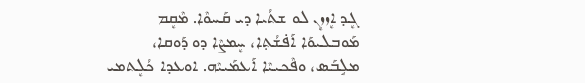ܓܷܕ ܐܷܙܙܷܢ ܠܘ ܫܬܳܝܐ ܕܝ ܩܰܚܘܶܐ. ܡܶܩܷܡ ܡܰܘܒܠܝܘܰܐ ܐܰܦ݁ܫܳܬ݂ܐ، ܚܷܡܨܶܐ ܕܘ ܕܰܘܩܐ، ܡܠܱܒܰܣ، ܘܦܶܟܝܝܶܐ ܐܰܥܡܰܝܝܶܗ. ܐܘܥܕܐ ܟܳܠܷܬܡܝ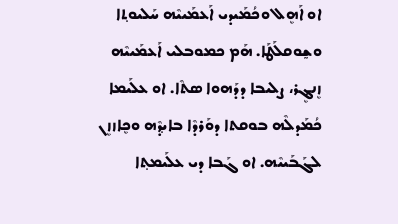ܐܘ ܐܰܗܷܠ ܘܟܳܡܰܝܕܝ ܐܰܥܡܰܝܝܶܗ ܚܰܠܝܘܬ݂ܐ ܘܫ̰ܘܩܠܰܛܰܐ. ܗܰܡ ܟܡܘܒܠܝ ܐܰܥܡܰܝܝܶܗ ܙܷܢܔܷܪ، ܨܠܝܒܐ ܕܕܰܗܘܐ ܣܬܶܐ. ܐܘ ܥܠܰܝܡܐ ܟܳܡܰܕܠܶܗ ܒܘܩܬܐ ܕܘܰܪܕܶܐ ܒܐܝܕ݂ܶܗ ܘܟܷܐܙܙܷܢ ܠܓܰܒܰܝܝܶܗ. ܐܘ ܓܰܒܐ ܕܝ ܥܠܰܝܡܬ݂ܐ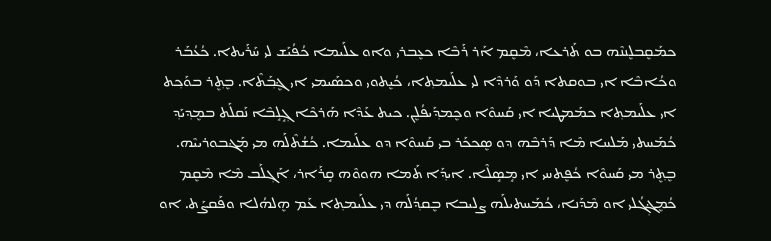ܟܡܰܩܷܒܠܷܢܢܶܗ ܒܘ ܬܰܪܥܐ، ܡܶܩܷܡ ܐܰܪ ܪܰܒܶܐ ܟܥܷܒܪܝ ܘܐܘ ܥܠܰܝܡܐ ܟܳܦܳܝܰܫ ܠܝ ܚܰܪܰܝܬܐ. ܟܳܥܳܒܰܪ ܘܟܳܐܒܶܐ ܐܝ ܒܘܩܬܐ ܕܰܘ ܘܰܪܕܶܐ ܠܝ ܥܠܰܝܡܬ݂ܐ، ܟܳܝܷܬܘܝ ܘܟܣܰܝܡܝ ܐܝ ܔܷܒ݂ܰܬܶܐ. ܒܷܬ݂ܷܪ ܒܘܰܟ݂ܬ ܐܝ ܥܠܰܝܡܬ݂ܐ ܟܡܰܡܛܝܐ ܐܝ ܩܰܚܘܶܐ ܘܟܷܡܕ݂ܰܝܦܳܠܷܢ. ܟܝܬ ܥܰܕܶܐ ܗܰܪܟܶܐ ܓ݂ܱܠܱܒܶܐ ܢܰܩܠܰܬ ܒܡܷܕ݂ܝܰܕ݂ ܟܳܡܰܚܬܝ ܡܰܠܚܐ ܡܶܐ ܕܰܪܒܶܗ ܕܘ ܣܷܟܟܰܪ ܒܝ ܩܰܚܘܶܐ ܕܘ ܥܠܰܝܡܐ. ܟܳܫܳܬܶܠܰܗ ܡܝ ܡܰܔܒܘܪܝܝܶܗ. ܒܷܬ݂ܷܪ ܡܝ ܩܰܚܘܶܐ ܟܳܦܷܬܚܝ ܐܝ ܡܱܣܱܠܶܐ. ܐܝܕ݂ܰܐ ܬܰܡܐ ܗܘܘܶܗ ܩܱܪܰܐܪ، ܐܰܓ݂ܠܰܒ ܡܶܐ ܡܶܩܷܡ ܟܳܡܷܔܓ݂ܳܠܝ ܐܘ ܡܶܕܰܢܐ، ܟܳܡܰܚܬܝܠܰܗ ܨܠܝܒܐ ܒܷܩܕ݂ܳܠܰܗ ܕܝ ܥܠܰܝܡܬ݂ܐ ܥܰܡ ܗܷܠܗܳܠܐ ܘܦܰܩܨܰܬ. ܐܘ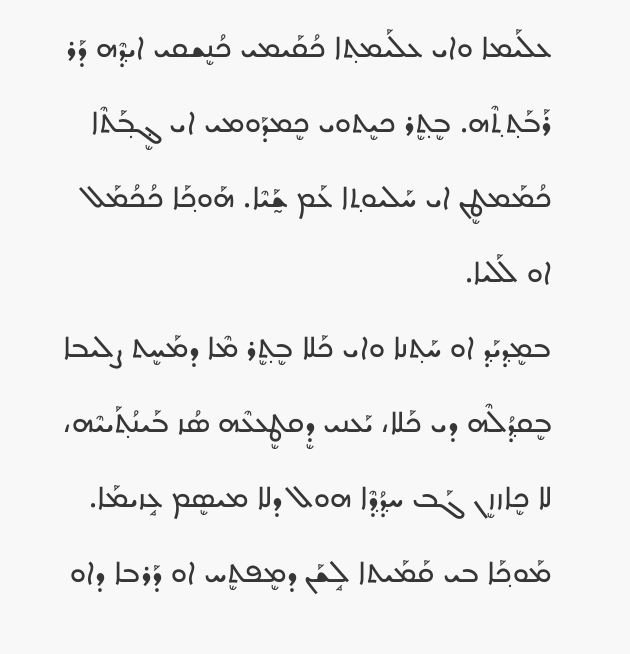ܥܠܰܝܡܐ ܘܐܝ ܥܠܰܝܡܬ݂ܐ ܟܳܩܰܝܡܝ ܟܳܢܷܫܩܝ ܐܝܕ݂ܶܗ ܕܰܪ ܪܰܒܰܬ݂ܬ݂ܶܗ. ܒܷܬ݂ܷܪ ܟܝܷܬܘܝ ܟܷܡܕܰܘܡܝ ܐܝ ܔܷܒ݂ܰܬܶܐ ܟܳܡܰܡܛܷܢ ܐܝ ܚܰܠܝܘܬ݂ܐ ܥܰܡ ܫ̰ܰܝܶܐ. ܗܰܘܟ݂ܰܐ ܟܳܟܳܡܰܠ ܐܘ ܠܰܠܝܐ.
ܒܡܷܕ݂ܝܰܕ݂ ܐܘ ܚܰܬ݂ܢܐ ܘܐܝ ܟܰܠܐ ܒܷܬ݂ܷܪ ܡܶܐ ܕܡܰܚܷܬ ܨܠܝܒܐ ܒܷܩܕ݂ܳܠܶܗ ܕܝ ܟܰܠܐ، ܝܰܥܢܝ ܕܷܩܛܷܥܥܶܗ ܣܳܙ ܒܰܝܢܳܬ݂ܰܝܝܶܗ، ܠܐ ܟܷܐܙܙܷܢ ܓܰܒ ܚܕ݂ܳܕ݂ܶܐ ܗܘܠ ܕܠܐ ܡܝܣܷܡ ܥܱܙܝܡܰܐ. ܡܰܘܟ݂ܰܐ ܒܝ ܩܰܡܰܝܬܐ ܠܱܫܰܢ ܕܡܷܦܬܷܚ ܐܘ ܕܰܪܒܐ ܕܐܘ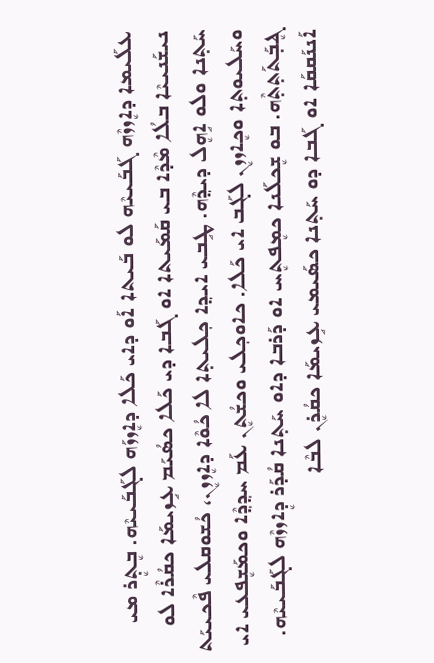ܥܠܰܝܡܐ ܕܐܷܙܙܶܗ ܓܰܒܰܝܝܶܗ ܠܘ ܒܰܝܬܐ ܐܰܘ ܕܐܝ ܟܰܠܐ ܕܐܷܙܙܰܗ ܠܓܰܒܰܝܝܶܗ. ܒܷܬ݂ܷܪ ܡܝ ܢܝܫܰܢܝܝܶܐ ܒܠܳܐ ܡܶܕܶܐ ܒܝ ܩܰܡܰܝܬܐ ܐܘ ܓܰܒܐ ܕܝ ܟܰܠܐ ܟܣܳܝܰܡ ܥܱܙܝܡܰܐ ܟܩܳܪܶܐ ܠܘ ܚܰܬ݂ܢܐ ܘܠܘ ܐܱܗܷܠ ܕܝܕ݂ܶܗ. ܛܱܒܝ ܐܝܕ݂ܐ ܟ݂ܠܝܬ݂ܐ ܠܐ ܟܳܘܶܐ ܕܐܷܙܙܷܢ، ܟܳܫܘܩܠܝ ܦܶܟܝܝܰܬ ܘܚܰܠܝܘܬ݂ܐ ܘܟܷܐܙܙܷܢ ܠܓܰܒ ܐܝ ܟܰܠܐ. ܟܐܘܟ݂ܠܝ ܘܟܫܳܬܷܢ ܥܰܡ ܚܕ݂ܕ݂ܶܐ ܘܟܡܰܫܷܦܥܝ ܐܝ ܔܷܒ݂ܰܬܰܬ݂ܬ݂ܶܗ. ܒܘ ܫܷܟܠܰܢܐ ܟܡܷܦܬܷܚ ܐܘ ܕܰܪܒܐ ܕܐܘ ܚܰܬ݂ܢܐ ܩܳܕܰܪ ܕܷܐܙܙܶܗ ܠܓܰܒܰܝܝܶܗ.
ܐܰܢܢܰܩܩܰܐ ܐܘ ܓܰܒܐ ܕܘ ܚܰܬ݂ܢܐ ܟܣܰܝܡܝ ܥܱܙܝܡܰܐ ܟܩܳܪܷܢ ܠܒܶܐ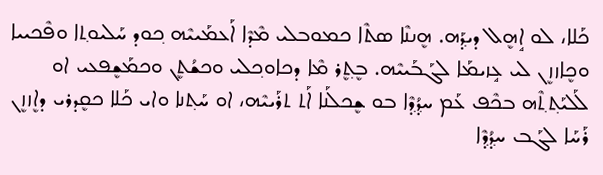ܟܰܠܐ، ܠܘ ܐܱܗܷܠ ܕܝܕ݂ܰܗ. ܗܷܢܢܶܐ ܣܬܶܐ ܟܡܘܒܠܝ ܡܶܕܶܐ ܐܰܥܡܰܝܝܶܗ ܟ݂ܘܕ ܚܰܠܝܘܬ݂ܐ ܘܦܶܟܝܝܐ ܘܟܷܐܙܙܷܢ ܠܝ ܥܱܙܝܡܰܐ ܠܓܰܒܰܝܝܶܗ. ܒܷܬ݂ܷܪ ܡܶܐ ܕܟܐܘܟ݂ܠܝ ܘܟܫܳܬܷܢ ܘܟܡܰܫܷܦܥܝ ܐܘ ܠܰܠܝܰܬ݂ܬ݂ܶܗ ܒܟܶܦ ܥܰܡ ܚܕ݂ܳܕ݂ܶܐ ܒܘ ܫܷܟܠܰܢܐ ܐܰܬ ܬܪܰܝܝܶܗ، ܐܘ ܚܰܬ݂ܢܐ ܘܐܝ ܟܰܠܐ ܟܩܷܕܪܝ ܕܐܷܙܙܷܢ ܪܰܚܰܐ ܠܓܰܒ ܚܕ݂ܳܕ݂ܶܐ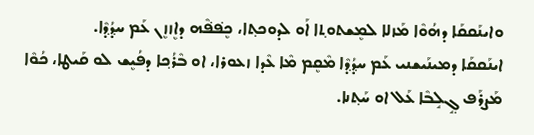ܘܐܝܢܰܩܩܰܐ ܕܗܳܘܶܐ ܡܰܙܠܐ ܠܡܷܫܬܘܬ݂ܐ ܐܰܘ ܠܕܘܟܬ݂ܐ، ܟܷܦ݁ܦ݁ܶܗ ܕܐܷܙܙܷܢ ܥܰܡ ܚܕ݂ܳܕ݂ܶܐ.
ܐܝܢܰܩܩܰܐ ܕܡܝܢܰܝܫܢܝ ܥܰܡ ܚܕ݂ܳܕ݂ܶܐ ܡܶܩܷܡ ܡܶܐ ܥܶܕܐ ܙܥܘܪܐ، ܐܘ ܒܶܪܳܟ݂ܐ ܕܦܳܝܷܫ ܠܘ ܩܰܝܛܐ، ܟܳܘܶܐ ܡܰܨܪܰܦ ܓ݂ܱܠܱܒܶܐ ܥܰܠ ܐܘ ܚܰܬ݂ܢܐ.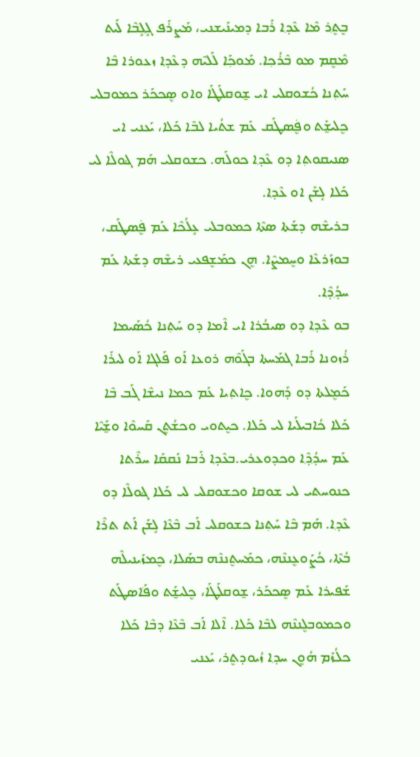ܒܷܬ݂ܷܪ ܡܶܐ ܥܶܕ݂ܐ ܪܰܒܐ ܕܡܝܢܰܝܫܢܝ، ܡܰܨܪܰܦ ܓ݂ܱܠܱܒܶܐ ܠܰܝܬ ܡܶܩܷܡ ܡܘ ܒܶܪܳܟ݂ܐ. ܡܰܘܟ݂ܰܐ ܠܰܠܝܶܗ ܕܥܶܕ݂ܐ ܙܥܘܪܐ ܒܶܐ ܚܰܬ݂ܢܐ ܟܳܫܘܩܠܝ ܐܝ ܫ̰ܘܩܠܰܛܰܐ ܘܐܘ ܣܷܟܟܰܪ ܟܡܘܒܠܝ ܟܷܠܝܫ̰ܰܬ ܘܦܷ݁ܣܛܰܩ ܥܰܡ ܫܬܳܝܐ ܠܒܶܐ ܟܰܠܐ، ܝܰܥܢܝ ܐܝ ܣܢܝܩܘܬ݂ܐ ܕܘ ܥܶܕ݂ܐ ܟܘܠܰܗ. ܟܫܘܩܠܝ ܗܰܡ ܔܘܠܶܐ ܠܝ ܟܰܠܐ ܠܱܫܰܢ ܐܘ ܥܶܕ݂ܐ.
ܒܪܝܫܶܗ ܕܫܰܬܐ ܣܬܶܐ ܟܡܘܒܠܝ ܥܱܠܳܟܶܐ ܥܰܡ ܦܷ݁ܣܛܰܩ، ܒܘܙܰܪܥܶܐ ܘܚܷܡܨܶܐ. ܗܷܢ ܟܡܰܫܷܦܥܝ ܪܝܫܶܗ ܕܫܰܬܐ ܥܰܡ ܚܕ݂ܳܕ݂ܶܐ.
ܒܘ ܥܶܕ݂ܐ ܕܘ ܣܝܒܳܪܐ ܐܝ ܐܶܡܐ ܕܘ ܚܰܬ݂ܢܐ ܟܳܣܰܝܡܐ ܪܳܙܘܢܐ ܪܰܒܐ ܓܡܰܚܬܐ ܒܓܰܘܶܗ ܪܘܥܐ ܐܰܘ ܦܰܠܓܐ ܐܰܘ ܠܝܪܰܐ ܟܰܡܷܠܬܐ ܕܘ ܕܰܗܘܐ. ܟܷܐܬ݂ܝܐ ܥܰܡ ܟܡܐ ܢܝܫܶܐ ܓܰܒ ܒܶܐ ܟܰܠܐ ܟܳܐܒܝܠܰܝܐ ܠܝ ܟܰܠܐ. ܟܝܷܬܘܝ ܘܟܫܳܬܷܢ ܩܰܚܘܶܐ ܘܫ̰ܰܝܶܐ ܥܰܡ ܚܕ݂ܳܕ݂ܶܐ ܘܟܕܘܥܪܝ.ܒܥܶܕ݂ܐ ܪܰܒܐ ܢܰܩܩܰܐ ܚܪܶܬܐ ܟܢܘܚܬܝ ܠܝ ܫܘܩܐ ܘܟܫܘܩܠܝ ܠܝ ܟܰܠܐ ܔܘܠܶܐ ܕܘ ܥܶܕ݂ܐ. ܗܰܡ ܒܶܐ ܚܰܬ݂ܢܐ ܟܫܘܩܠܝ ܐܰܒ ܒܶܥܶܐ ܠܱܫܰܢ ܐܰܬ ܬܪܶܐ ܒܳܬܶܐ، ܟܳܨܰܘܥܷܢܢܶܗ، ܟܡܰܚܬܷܢܢܶܗ ܒܣܰܠܐ، ܟܷܡܙܰܝܢܝܠܶܗ ܫܰܦܝܪܐ ܥܰܡ ܣܷܟܟܰܪ، ܫ̰ܘܩܠܰܛܰܐ، ܟܷܠܝܫ̰ܰܬ ܘܦ݁ܰܐܣܛܰܬ ܘܟܡܘܒܠܷܢܢܶܗ ܠܒܶܐ ܟܰܠܐ. ܐܶܠܐ ܐܰܒ ܒܶܥܶܐ ܕܒܶܐ ܟܰܠܐ ܟܠܳܙܰܡ ܗܳܘܷܢ ܚܕ݂ܐ ܙܳܝܘܕܬܷܪ، ܝܰܥܢܝ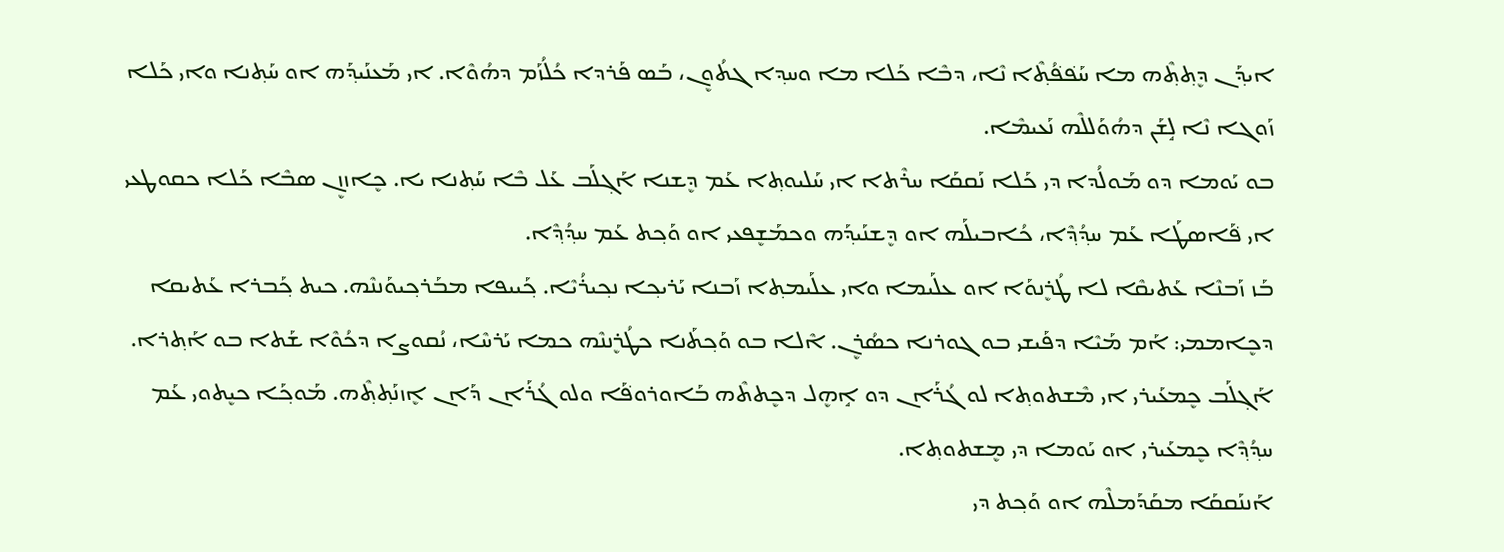ܐܝܕ݂ܰܢ ܕܷܬ݂ܬ݂ܶܗ ܡܐ ܚܰܦ݁ܦ݁ܳܬ݂ܶܐ ܢܶܐ، ܕܒܶܐ ܟܰܠܐ ܡܐ ܘܚܕ݂ܐ ܓܬܳܘܷܢ، ܒܰܣ ܦܰܪܕܐ ܟܳܠܳܙܰܡ ܕܗܳܘܶܐ. ܐܝ ܡܰܥܢܰܝܕ݂ܰܗ ܐܘ ܚܰܬ݂ܢܐ ܘܐܝ ܟܰܠܐ ܙܰܘܓܐ ܢܶܐ ܠܱܫܰܢ ܕܗܳܘܰܠܠܶܗ ܢܰܥܝܡܶܐ.
ܒܘ ܝܰܘܡܐ ܕܘ ܡܰܘܠܳܕܐ ܕܝ ܟܰܠܐ ܢܰܩܩܰܐ ܚܪܶܬܐ ܐܝ ܚܰܠܝܘܬ݂ܐ ܥܰܡ ܕܷܫܢܐ ܐܰܓ݂ܠܰܒ ܥܰܠ ܒܶܐ ܚܰܬ݂ܢܐ ܝܐ. ܟܷܐܙܙܷܢ ܣܒܶܐ ܟܰܠܐ ܟܩܘܛܥܝ ܐܝ ܦ݁ܰܐܣܛܰܐ ܥܰܡ ܚܕ݂ܳܕ݂ܶܐ، ܟܳܐܒܝܠܰܗ ܐܘ ܕܷܫܢܰܝܕ݂ܰܗ ܘܟܡܰܫܷܦܥܝ ܐܘ ܘܰܟ݂ܬ ܥܰܡ ܚܕ݂ܳܕ݂ܶܐ.
ܒܰܙ ܙܰܒܢܶܐ ܥܰܬܝܩܶܐ ܠܐ ܛܳܪܷܢܘܰܐ ܐܘ ܥܠܰܝܡܐ ܘܐܝ ܥܠܰܝܡܬ݂ܐ ܙܰܒܢܐ ܝܰܪܝܟ݂ܐ ܢܟ݂ܝܪܳܝܶܐ. ܟ݂ܰܝܝܦܐ ܡܒܰܪܟ݂ܝܘܰܢܢܶܗ. ܟܝܬ ܟ݂ܰܒܪܐ ܥܰܬܝܩܐ ܕܟܷܐܡܡܝ: ܐܰܡ ܡܰܝܶܐ ܕܦܰܝܫܝ ܒܘ ܓܘܪܢܐ ܟܣܳܪܷܢ. ܐܶܠܐ ܒܘ ܘܰܟ݂ܬܰܢܐ ܟܛܳܪܷܢܢܶܗ ܟܡܐ ܝܰܪܚܶܐ، ܢܳܩܘܨܐ ܕܟܳܘܶܐ ܫܰܬܐ ܒܘ ܐܰܬ݂ܪܐ. ܐܰܓ݂ܠܰܒ ܟܷܡܥܰܝܪܝ ܐܝ ܡܶܫܬܘܬ݂ܐ ܠܘ ܓܳܪܰܐܢ ܕܘ ܐܱܗܷܠ ܕܟܷܬܬܶܗ ܒܰܐܘܪܘܦ݁ܰܐ ܘܠܘ ܓܳܪܰܐܢ ܕܰܐܢ ܐܷܙܢܰܬ݂ܬ݂ܶܗ. ܡܰܘܟ݂ܰܐ ܟܝܷܬܘܝ ܥܰܡ ܚܕ݂ܳܕ݂ܶܐ ܟܷܡܥܰܝܪܝ ܐܘ ܝܰܘܡܐ ܕܝ ܡܷܫܬܘܬ݂ܐ.
ܐܰܢܢܰܩܩܰܐ ܡܩܰܕܰܡܠܶܗ ܐܘ ܘܰܟ݂ܬ ܕܝ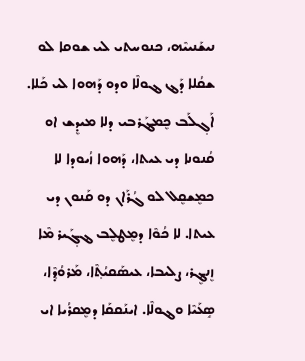ܢܝܫܰܢܝܝܶܗ، ܟܢܘܚܬܝ ܠܝ ܫܘܩܐ ܠܘ ܫܩܳܠܐ ܕܰܔ ܔܘܠܶܐ ܘܕܘ ܕܰܗܘܐ ܠܝ ܟܰܠܐ. ܐܰܓ݂ܠܰܒ ܟܷܡܔܰܪܒܝ ܕܠܐ ܡܝܕܷܫ ܐܘ ܩܳܢܘܢܐ ܕܝ ܥܝܬܐ، ܕܰܗܘܐ ܙܳܝܘܕܐ ܠܐ ܟܡܷܫܩܷܠ ܠܘ ܓܳܪܰܐܢ ܕܘ ܩܰܢܘܢ ܕܝ ܥܝܬܐ. ܠܐ ܟܳܘܶܐ ܕܡܷܛܠܷܒ ܔܓ݂ܰܝܪ ܡܶܐ ܙܷܢܔܷܪ، ܨܠܝܒܐ، ܥܝܣܰܩܝܳܬ݂ܶܐ، ܡܰܪܘܳܕ݂ܶܐ، ܣܱܥܰܝܶܐ ܘܔܘܠܶܐ. ܐܝܢܰܩܩܰܐ ܕܡܷܩܪܳܝܐ ܐܝ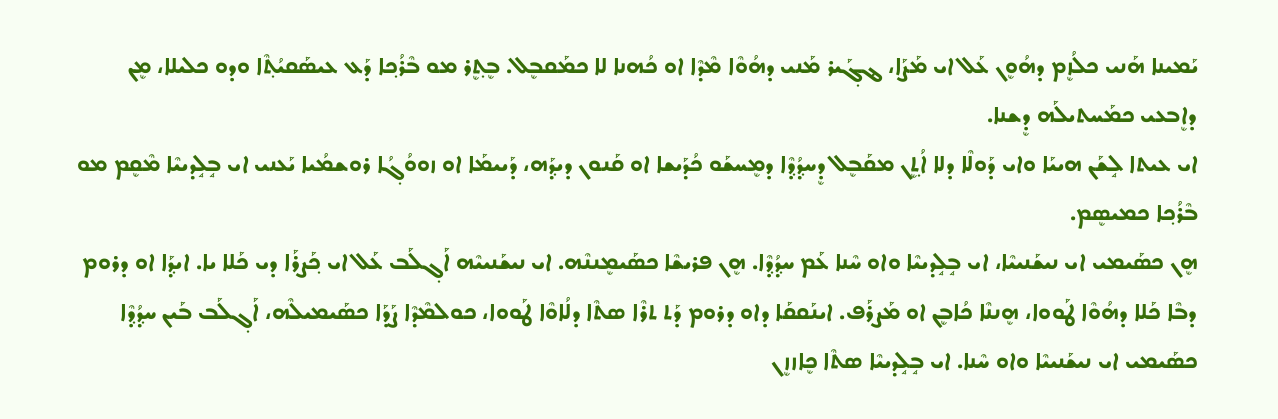ܝܰܡܝܢܐ ܗܰܢܝ ܟܠܳܙܷܡ ܕܗܳܘܷܢ ܥܰܠ ܐܝ ܡܰܨܰܐ، ܔܓ݂ܰܝܪ ܡܰܢܝ ܕܗܳܘܶܐ ܡܶܕܶܐ ܐܘ ܟܳܗܢܐ ܠܐ ܟܡܰܩܒܷܠ. ܒܷܬ݂ܷܪ ܡܘ ܒܶܪܳܟ݂ܐ ܕܰܥ ܥܝܣܰܩܝܳܬ݂ܶܐ ܘܕܘ ܟܠܝܠܐ، ܡܷܢ ܕܐܷܒܥܝ ܟܡܰܚܬܝܠܰܗ ܕܷܫܢܐ.
ܐܝ ܥܝܬܐ ܠܱܫܰܢ ܗܝܝܰܐ ܘܐܝ ܕܰܘܠܶܐ ܕܠܐ ܐܳܬ݂ܷܢ ܡܩܰܒܷܠ ܕܷܚܕ݂ܳܕ݂ܶܐ ܕܡܷܚܫܰܘ ܟܳܕܰܝܫܐ ܐܘ ܩܰܢܘܢ ܕܝܕ݂ܰܗ، ܕܰܝܝܡܰܐ ܐܘ ܙܘܘܳܓ݂ܳܐ ܪܘܫܡܳܝܐ ܝܰܥܢܝ ܐܝ ܒܱܠܱܕܝܝܶܐ ܡܶܩܷܡ ܡܘ ܒܶܪܳܟ݂ܐ ܟܡܝܣܷܡ.
ܗܷܢ ܟܣܰܝܡܝ ܐܝ ܢܝܫܰܢܝܝܶܐ، ܐܝ ܒܱܠܱܕܝܝܶܐ ܘܐܘ ܚܶܢܐ ܥܰܡ ܚܕ݂ܳܕ݂ܶܐ. ܗܷܢ ܦܪܝܫܶܐ ܟܣܰܝܡܷܢܢܶܗ. ܐܝ ܢܝܫܰܢܝܝܶܗ ܐܰܓ݂ܠܰܒ ܥܰܠ ܐܝ ܟ݂ܰܨܪܰܐ ܕܝ ܟܰܠܐ ܝܐ. ܐܝܕ݂ܰܐ ܐܘ ܕܪܘܡ ܕܒܶܐ ܟܰܠܐ ܕܗܳܘܶܐ ܛܰܘܘܐ، ܗܷܢܢܶܐ ܟܳܐܒܷܢ ܐܘ ܡܰܨܪܰܦ. ܐܝܢܰܩܩܰܐ ܕܐܘ ܕܪܘܡ ܕܰܬ ܬܪܶܐ ܣܬܶܐ ܕܠܳܐܘܶܐ ܛܰܘܘܐ، ܟܘܠܡܶܕܶܐ ܨܰܕܰܐ ܟܣܰܝܡܝܠܶܗ، ܐܰܓ݂ܠܰܒ ܒܰܝܢ ܚܕ݂ܳܕ݂ܶܐ ܟܣܰܝܡܝ ܐܝ ܢܝܫܰܢܝܝܶܐ ܘܐܘ ܚܶܢܐ. ܐܝ ܒܱܠܱܕܝܝܶܐ ܣܬܶܐ ܟܷܐܙܙܷܢ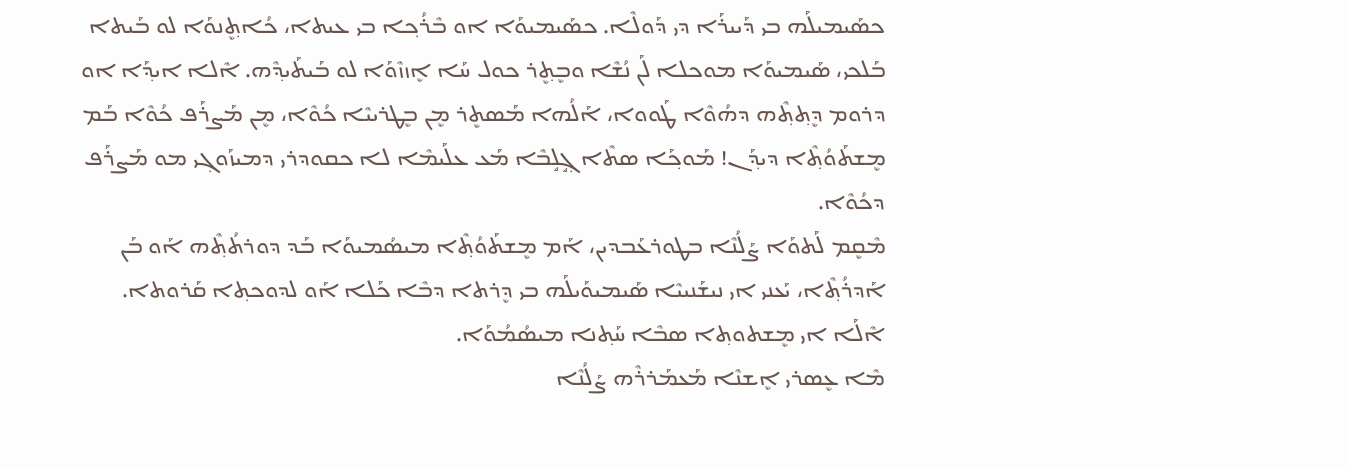ܟܣܰܝܡܝܠܰܗ ܒܝ ܕܰܝܝܪܰܐ ܕܝ ܕܰܘܠܶܐ. ܟܣܰܝܡܝܘܰܐ ܐܘ ܒܶܪܳܟ݂ܐ ܒܝ ܥܝܬܐ، ܟܳܐܬ݂ܷܢܘܰܐ ܠܘ ܒܰܝܬܐ ܒܰܠܟܝ، ܣܰܝܡܝܘܰܐ ܡܘܟܠܐ ܠܰܢ ܢܳܫܶܐ ܘܒܷܬ݂ܷܪ ܟܘܠ ܚܰܐ ܐܷܙܙܶܘܰܐ ܠܘ ܒܰܝܬܰܝܕ݂ܶܗ. ܐܶܠܐ ܐܝܕ݂ܰܐ ܐܘ ܕܪܘܡ ܕܷܬ݂ܬ݂ܶܗ ܕܗܳܘܶܐ ܛܰܘܘܐ، ܐܰܠܳܗܐ ܡܰܣܬܷܪ ܡܷܢ ܒܷܛܪܝܝܶܐ ܟܳܘܶܐ، ܡܷܢ ܡܰܨܪܰܦ ܟܳܘܶܐ ܒܰܡ ܡܷܫܬܰܘܳܬ݂ܶܐ ܕܝܕ݂ܰܢ! ܡܰܘܟ݂ܰܐ ܣܬܶܐ ܓ݂ܱܠܱܒܶܐ ܡܰܥ ܥܠܰܝܡܶܐ ܠܐ ܟܩܘܕܪܝ ܕܡܝܙܰܘܓ݂ܝ ܡܘ ܡܰܨܪܰܦ ܕܟܳܘܶܐ.
ܡܶܩܷܡ ܠܰܬܘܰܐ ܨܰܠܳܢܶܐ ܒܛܘܪܥܰܒܕܝܢ، ܐܰܡ ܡܷܫܬܰܘܳܬ݂ܶܐ ܡܝܣܳܡܝܘܰܐ ܒܰܕ ܕܘܪܬܳܬ݂ܶܗ ܐܰܘ ܒܰܢ ܐܰܕܪܳܬ݂ܶܐ، ܝܰܥܢܝ ܐܝ ܢܝܫܰܢܝܝܶܐ ܣܰܝܡܝܘܰܝܠܰܗ ܒܝ ܕܷܪܬܐ ܕܒܶܐ ܟܰܠܐ ܐܰܘ ܠܕܘܟܬ݂ܐ ܩܰܪܘܬܐ. ܐܶܠܰܐ ܐܝ ܡܷܫܬܘܬ݂ܐ ܣܒܶܐ ܚܰܬ݂ܢܐ ܡܝܣܳܡܳܘܰܐ.
ܡܶܐ ܥܷܣܪܝ ܐܷܫܢܶܐ ܡܰܥܡܰܪܪܶܗ ܨܰܠܳܢܶܐ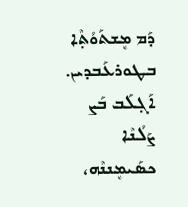ܕܰܡ ܡܷܫܬܰܘܳܬ݂ܶܐ ܒܛܘܪܥܰܒܕܝܢ. ܐܰܓ݂ܠܰܒ ܒܰܨ ܨܰܠܳܢܶܐ ܟܣܰܝܡܷܢܢܶܗ،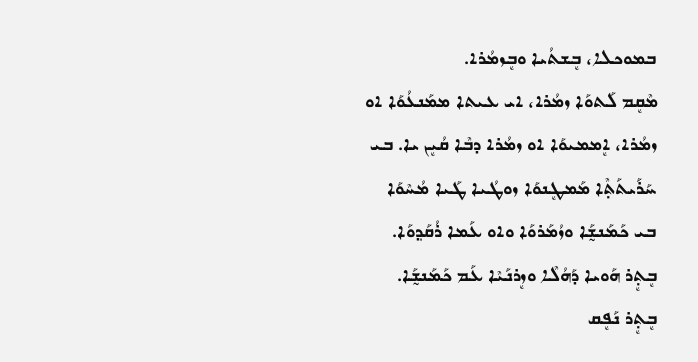ܒܡܘܟܠܐ، ܒܷܫܬܳܝܐ ܘܒܷܙܡܳܪܐ.
ܡܶܩܷܡ ܠܰܬܘܰܐ ܙܡܳܪܐ، ܐܝ ܥܝܬܐ ܡܡܰܢܥܳܘܰܐ ܐܘ ܙܡܳܪܐ، ܐܷܡܡܝܘܰܐ ܐܘ ܙܡܳܪܐ ܕܒܶܐ ܩܳܝܷܢ ܝܐ. ܒܝ ܚܰܪܰܝܬܰܬ݂ܶܐ ܡܰܡܛܷܢܘܰܐ ܙܘܛܳܝܐ ܛܰܝܐ ܡܳܚܶܘܰܐ ܒܝ ܟܰܡܰܢܫ̰ܰܐ ܘܙܳܡܰܪܘܰܐ ܘܐܘ ܥܰܡܐ ܪܳܩܰܕ݂ܘܰܐ. ܒܷܬ݂ܷܪ ܗܰܘܝܐ ܕܰܗܳܠܶܐ ܘܙܷܪܢܰܝܶܐ ܥܰܡ ܟܰܡܰܢܫ̰ܰܐ. ܒܷܬ݂ܷܪ ܢܰܦܷܩ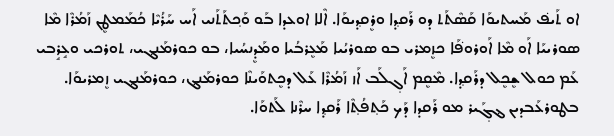ܐܘ ܬܰܝܦ݁ ܡܰܚܬܝܘܰܐ ܩܰܣܶܬܰܬ ܕܘ ܪܰܩܕ݂ܐ ܘܪܷܩܕ݂ܝܘܰܐ. ܐܶܠܐ ܐܘܥܕܐ ܒܰܘ ܘܰܟ݂ܬܰܬܰܢܝ ܐܰܚ ܚܰܪܳܝܶܐ ܟܳܡܰܡܛܷܢ ܙܰܡܳܪܶܐ ܡܶܐ ܣܘܪܝܝܰܐ ܐܰܘ ܡܶܐ ܐܰܘܪܘܦ݁ܰܐ ܟܙܷܡܪܝ ܒܘ ܣܘܪܝܳܝܐ ܡܰܥܷܪܒܳܝܐ ܘܡܰܕܷܢܚܳܝܐ، ܒܘ ܟܘܪܡܰܢܔܝ، ܬܘܪܟܝ ܘܥܱܪܱܒܝ ܥܰܡ ܟܘܠ ܫܷܟܷܠ ܕܪܰܩܕ݂ܐ. ܡܶܩܷܡ ܐܰܓ݂ܠܰܒ ܐܰܙ ܙܰܡܳܪܶܐ ܥܰܠ ܕܟܷܬܘܰܝܢܶܐ ܟܘܪܡܰܢܔ، ܟܘܪܡܰܢܔܝ ܙܷܡܪܝܘܰܐ. ܒܛܘܪܥܰܒܕܝܢ ܔܓ݂ܰܝܪ ܡܘ ܪܰܩܕܐ ܕܰܟ ܟܰܬ݂ܦܳܬ݂ܶܐ ܪܰܩܕ݂ܐ ܚܪܶܢܐ ܠܰܬܘܰܐ.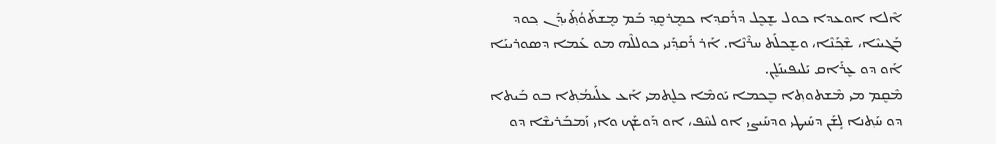ܐܶܠܐ ܐܘܥܕܐ ܟܘܠ ܫܷܟܷܠ ܕܪܰܩܕ݂ܐ ܟܡܷܪܩܷܕ݂ ܒܰܡ ܡܷܫܬܰܘܳܬ݂ܰܝܕ݂ܰܢ ܟ݂ܘܕ ܒܰܓܝܝܶܐ، ܫܶܟ݂ܰܢܶܐ، ܘܫܷܟܠܰܬ ܚܪܶܢܶܐ. ܐܰܪ ܪܰܩܕ݂ܰܢܝ ܟܘܠܠܶܗ ܡܘ ܥܰܡܐ ܕܣܘܪܝܝܰܐ ܐܰܘ ܕܘ ܥܷܪܰܐܩ ܝܰܠܝܦܝܢܰܠܷܢ.
ܡܶܩܷܡ ܡܝ ܡܶܫܬܘܬ݂ܐ ܒܷܟܡܐ ܝܰܘܡܶܐ ܟܠܷܬܡܝ ܐܰܥ ܥܠܰܝܡܳܬ݂ܐ ܒܘ ܒܰܝܬܐ ܕܘ ܚܰܬ݂ܢܐ ܠܱܫܰܢ ܕܚܰܝܛܝ ܘܕܚܰܝܨܝ ܐܘ ܠܚܶܦ، ܐܘ ܕܰܘܫܰܟ ܘܐܝ ܙܰܡܒܰܪܝܫܶܐ ܕܘ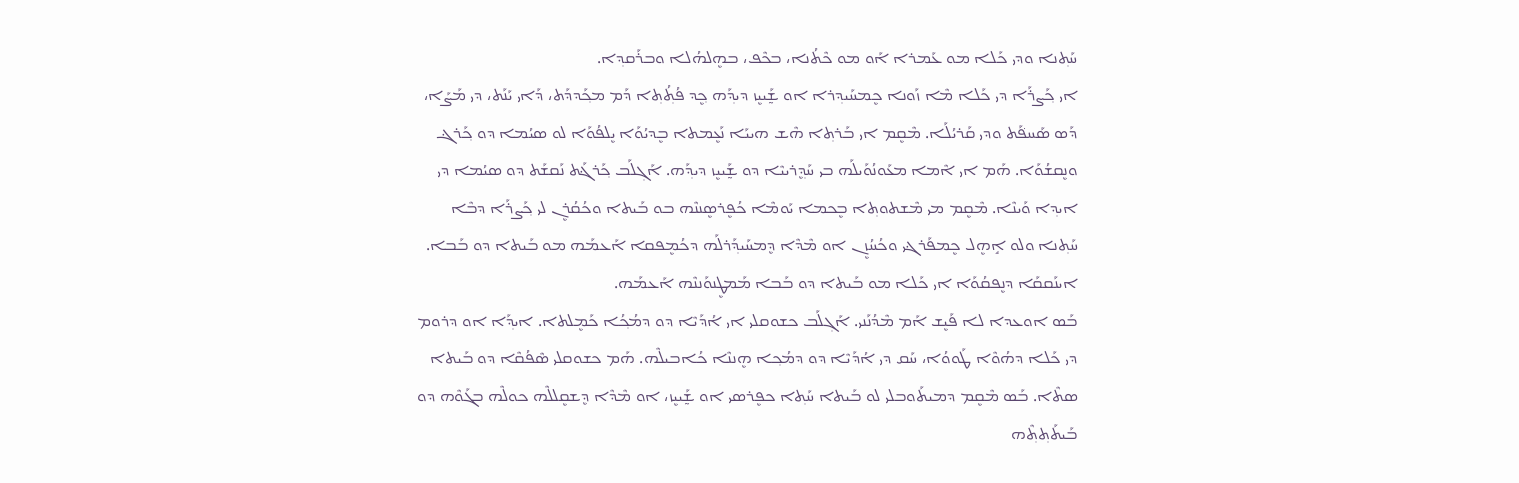ܚܰܬ݂ܢܐ ܘܕܝ ܟܰܠܐ ܡܘ ܥܰܡܪܐ ܐܰܘ ܡܘ ܟܶܬܳܢܐ، ܒܟܶܦ، ܒܗܷܠܗܳܠܐ ܘܒܪܰܩܕ݂ܐ.
ܐܝ ܟ݂ܰܨܪܰܐ ܕܝ ܟܰܠܐ ܡܶܐ ܙܰܘܢܐ ܟܷܡܚܰܝܕ݂ܪܐ ܐܘ ܫ̰ܰܝܝܷܙ ܕܝܕ݂ܰܗ ܟ݂ܷܕ ܦܳܬ݂ܳܬ݂ܐ ܕܰܡ ܡܟ݂ܰܕܕܰܬ، ܕܰܐܝ ܝܰܢܰܬ، ܕܝ ܡܰܨܰܐ، ܕܰܣ ܣܰܚܦ݁ܰܬ ܘܕܝ ܩܰܪܝܳܠܰܐ. ܡܶܩܷܡ ܐܝ ܒܰܪܬ݂ܐ ܗܶܫ ܗܝܝܰܐ ܢܰܥܷܡܬܐ ܒܷܕܝܳܘܰܐ ܝܷܠܦܳܘܰܐ ܠܘ ܣܝܳܡܐ ܕܘ ܟ݂ܰܪܔ ܘܢܷܩܫܳܘܰܐ. ܗܰܡ ܐܝ ܐܶܡܐ ܡܥܰܘܢܳܘܰܝܠܰܗ ܒܝ ܚܰܕ݂ܷܪܝܝܶܐ ܕܘ ܫ̰ܰܝܝܷܙ ܕܝܕ݂ܰܗ. ܐܰܓ݂ܠܰܒ ܟ݂ܰܪܔܰܬ ܢܰܩܫܰܬ ܕܘ ܣܝܳܡܐ ܕܝ ܐܝܕ݂ܐ ܘܰܝܢܶܐ. ܡܶܩܷܡ ܡܝ ܡܶܫܬܘܬ݂ܐ ܒܷܟܡܐ ܝܰܘܡܶܐ ܟܳܦܷܪܣܷܢܢܶܗ ܒܘ ܒܰܝܬܐ ܘܟܳܩܳܪܷܢ ܠܝ ܟ݂ܰܨܪܰܐ ܕܒܶܐ ܚܰܬ݂ܢܐ ܘܠܘ ܐܱܗܷܠ ܟܷܡܦܰܪܔܝ ܘܟܳܚܳܙܷܢ ܐܘ ܡܶܕܶܐ ܕܷܡܚܰܝܕ݂ܰܪܠܰܗ ܕܟܳܡܷܦܩܐ ܐܰܥܡܰܗ ܡܘ ܒܰܝܬܐ ܕܘ ܒܰܒܐ. ܐܝܢܰܩܩܰܐ ܕܢܷܦܩܳܘܰܐ ܐܝ ܟܰܠܐ ܡܘ ܒܰܝܬܐ ܕܘ ܒܰܒܐ ܡܰܡܛܷܢܘܰܢܢܶܗ ܐܰܥܡܰܗ.
ܒܰܣ ܐܘܥܕܐ ܠܐ ܦܰܝܷܫ ܐܰܡ ܡܶܕܳܢܰܢܝ. ܐܰܓ݂ܠܰܒ ܟܫܘܩܠܝ ܐܝ ܐܳܕܰܝܶܐ ܕܘ ܕܡܳܟ݂ܳܐ ܟܰܡܷܠܬܐ. ܐܝܕ݂ܰܐ ܐܘ ܕܪܘܡ ܕܝ ܟܰܠܐ ܕܗܳܘܶܐ ܛܰܘܘܳܐ، ܚܰܩ ܕܝ ܐܳܕܰܝܶܐ ܕܘ ܕܡܳܟ݂ܐ ܗܷܢܢܶܐ ܟܳܐܒܝܠܶܗ. ܗܰܡ ܟܫܘܩܠܝ ܣܶܦܳܩܶܐ ܕܘ ܒܰܝܬܐ ܣܬܶܐ. ܒܰܣ ܡܶܩܷܡ ܕܡܝܬܰܘܒܠܝ ܠܘ ܒܰܝܬܐ ܚܰܬ݂ܐ ܟܦܷܪܣܝ ܐܘ ܫ̰ܰܝܝܷܙ، ܐܘ ܡܶܕܶܐ ܕܷܫܩܷܠܠܶܗ ܟܘܠܶܗ ܒܓܰܘܶܗ ܕܘ ܒܰܝܬܰܬ݂ܬ݂ܶܗ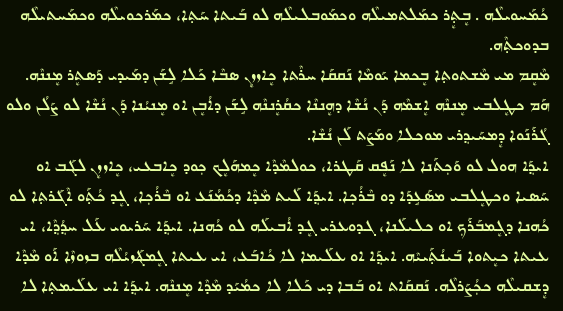ܟܳܡܰܚܘܝܠܶܗ . ܒܷܬ݂ܷܪ ܟܡܰܠܬܡܝܠܶܗ ܘܟܡܰܘܒܠܝܠܶܗ ܠܘ ܒܰܝܬܐ ܚܰܬ݂ܐ، ܟܡܰܪܟܘܝܠܶܗ ܘܟܡܰܚܬܝܠܶܗ ܒܕܘܟܬ݂ܶܗ.
ܡܶܩܷܡ ܡܝ ܡܶܫܬܘܬ݂ܐ ܒܷܟܡܐ ܝܰܘܡܶܐ ܢܰܩܩܰܐ ܚܪܶܬܐ ܟܷܐܙܙܷܢ ܣܒܶܐ ܟܰܠܐ ܠܱܫܰܢ ܕܡܰܝܕܝ ܕܰܣܬܷܪ ܡܷܢܢܶܗ. ܗܰܡ ܟܛܷܠܒܝ ܡܷܢܢܶܗ ܐܷܫܡܶܗ ܕܰܢ ܢܳܫܶܐ ܕܗܷܢܢܶܐ ܟܩܳܪܷܢܢܶܗ ܠܱܫܰܢ ܕܐܳܒܷܢ ܐܘ ܡܷܢܝܳܢܐ ܕܰܢ ܢܳܫܶܐ ܠܘ ܨܰܠܳܢ ܘܠܘ ܓܳܪܰܢܰܘܐ ܕܷܡܚܰܝܕ݂ܪܝ ܡܘܟܠܐ ܘܡܰܨܰܬ ܠܰܢ ܢܳܫܶܐ.
ܐܝܕ݂ܰܐ ܗܘܠ ܠܘ ܘܰܟ݂ܬܰܢܐ ܠܐ ܢܰܦܷܩ ܩܰܛܪܐ، ܟܘܠܡܶܕܶܐ ܟܷܡܗܰܠܷܟ ܟ݂ܘܕ ܟܷܐܒܥܝ، ܟܷܐܙܙܷܢ ܠܓܰܒ ܐܘ ܚܰܣܝܐ ܘܟܛܷܠܒܝ ܡܣܰܥܱܕܰܐ ܕܘ ܒܶܪܳܟ݂ܐ. ܐܝܕ݂ܰܐ ܠܰܝܬ ܡܶܕܶܐ ܕܟܳܡܳܢܰܥ ܐܘ ܒܶܪܳܟ݂ܐ، ܓܷܕ ܟܳܬ݂ܰܘ ܐܶܓܰܪܬ݂ܐ ܠܘ ܟܳܗܢܐ ܕܓܷܡܒܰܪܰܟ݂ ܐܘ ܟܠܝܠܰܢܐ، ܓܕܘܥܪܝ ܓܷܕ ܐܳܒܝܠܰܗ ܠܘ ܟܳܗܢܐ. ܐܝܕ݂ܰܐ ܚܰܪܝܘܝ ܥܰܠ ܚܕ݂ܳܕ݂ܶܐ، ܐܝ ܥܝܬܐ ܟܝܷܬܘܐ ܒܰܝܢܳܬ݂ܰܝܝܶܗ. ܐܝܕ݂ܰܐ ܐܘ ܥܠܰܝܡܐ ܠܐ ܟܳܐܒܰܥ، ܐܝ ܥܝܬܐ ܓܷܡܔܰܙܝܳܠܶܗ ܒܙܘܙܶܐ ܐܰܘ ܡܶܕܶܐ ܕܷܫܩܝܠܶܗ ܟܟ݂ܳܨܰܪܠܶܗ. ܢܰܩܩܰܐܬ ܐܘ ܒܰܒܐ ܕܝ ܟܰܠܐ ܠܐ ܟܡܳܝܰܕ ܡܶܕܶܐ ܡܷܢܢܶܗ. ܐܝܕ݂ܰܐ ܐܝ ܥܠܰܝܡܬ݂ܐ ܠܐ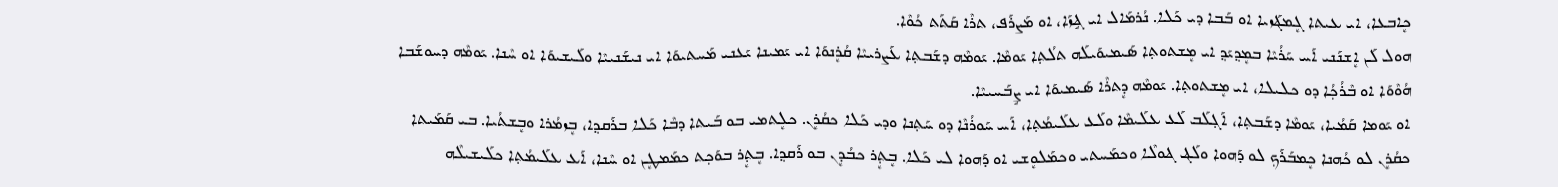ܟܷܐܒܥܐ، ܐܝ ܥܝܬܐ ܓܷܡܔܰܙܝܐ ܐܘ ܒܰܒܐ ܕܝ ܟܰܠܐ. ܢܳܪܡܰܐܠ ܐܝ ܔܱܙܰܐ، ܐܘ ܡܰܨܪܰܦ، ܬܪܶܐ ܩܰܬܰܬ ܟܳܘܶܐ.
ܗܘܠ ܠܰܢ ܐܷܫܢܰܢܝ ܐܰܚ ܚܰܪܳܝܶܐ ܒܡܷܕ݂ܝܰܕ݂ ܐܝ ܡܷܫܬܘܬ݂ܐ ܣܰܝܡܝܘܰܝܠܰܗ ܬܠܳܬ݂ܐ ܝܰܘܡܶܐ. ܝܰܘܡܶܗ ܕܫܰܒܬ݂ܐ ܥܰܨܪܝܝܶܐ ܩܳܪܷܢܘܰܐ ܐܝ ܝܰܡܝܢܐ ܝܰܥܢܝ ܡܰܚܬܝܘܰܐ ܐܝ ܢܝܫܰܢܝܝܶܐ ܘܠܰܝܫܝܘܰܐ ܐܘ ܚܶܢܐ. ܝܰܘܡܶܗ ܕܚܘܫܰܒܐ ܗܳܘܶܘܰܐ ܐܘ ܒܶܪܳܟ݂ܳܐ ܕܘ ܟܠܝܠܐ، ܐܝ ܡܷܫܬܘܬ݂ܐ. ܝܰܘܡܶܗ ܕܷܬܪܶܐ ܣܰܝܡܝܘܰܐ ܐܝ ܨܱܒܰܚܝܝܶܐ.
ܐܘ ܝܰܘܡܐ ܩܰܡܳܝܐ، ܝܰܘܡܶܐ ܕܫܰܒܬ݂ܐ، ܐܰܓ݂ܠܰܒ ܠܰܥ ܥܠܰܝܡܶܐ ܘܠܰܥ ܥܠܰܝܡܳܬ݂ܐ، ܐܰܚ ܚܰܘܪܳܢܶܐ ܕܘ ܚܰܬ݂ܢܐ ܘܕܝ ܟܰܠܐ ܟܩܳܪܷܢ. ܟܠܷܬܡܝ ܒܘ ܒܰܝܬܐ ܕܒܶܐ ܟܰܠܐ ܒܪܰܩܕ݂ܐ، ܒܷܙܡܳܪܐ ܘܒܷܫܬܳܝܐ. ܒܝ ܩܰܡܰܝܬܐ ܟܩܳܪܷܢ ܠܘ ܟܳܗܢܐ ܟܷܡܒܰܪܰܟ݂ ܠܘ ܕܰܗܘܐ ܘܠܰܔ ܔܘܠܶܐ ܘܟܡܰܚܬܝ ܘܟܡܰܠܘܷܫܝ ܐܘ ܕܰܗܘܐ ܠܝ ܟܰܠܐ. ܒܷܬ݂ܷܪ ܟܒܳܕܷܢ ܒܘ ܪܰܩܕ݂ܐ. ܒܷܬ݂ܷܪ ܒܘܰܟ݂ܬ ܟܡܰܡܛܷܢ ܐܘ ܚܶܢܐ، ܐܰܥ ܥܠܰܝܡܳܬ݂ܐ ܟܠܰܝܫܝܠܶܗ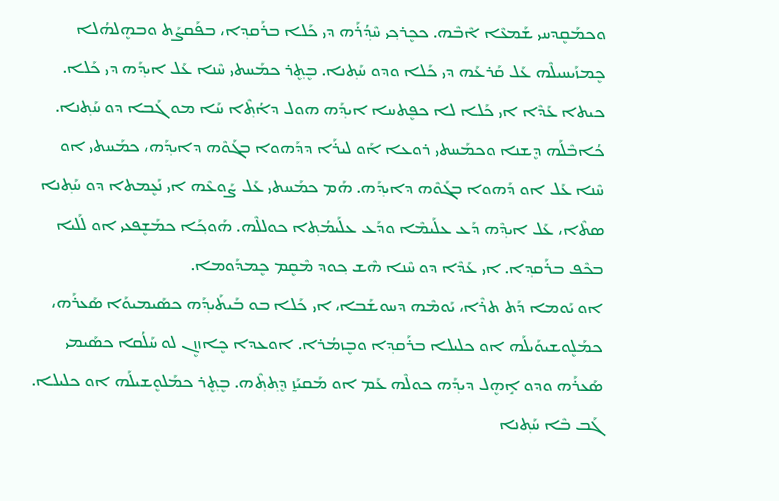ܘܟܡܰܩܷܕܚܝ ܫܰܡܥܶܐ ܐܶܒܶܗ. ܟܟܷܪܟ݂ܝ ܚܶܕ݂ܳܪܰܗ ܕܝ ܟܰܠܐ ܒܪܰܩܕ݂ܐ، ܒܦܰܩܨܰܬ ܘܒܗܷܠܗܳܠܐ ܟܷܡܙܰܝܚܝܠܶܗ ܥܰܠ ܩܰܪܥܰܗ ܕܝ ܟܰܠܐ ܘܕܘ ܚܰܬ݂ܢܐ. ܒܷܬ݂ܷܪ ܟܡܰܚܬܝ ܚܶܢܐ ܥܰܠ ܐܝܕ݂ܰܗ ܕܝ ܟܰܠܐ. ܟܝܬܐ ܥܰܕܶܐ ܐܝ ܟܰܠܐ ܠܐ ܟܦܷܬܚܐ ܐܝܕ݂ܰܗ ܗܘܠ ܕܐܳܬ݂ܶܐ ܚܰܐ ܡܘ ܓܰܒܐ ܕܘ ܚܰܬ݂ܢܐ. ܟܳܐܒܶܠܰܗ ܕܷܫܢܐ ܘܟܡܰܚܬܝ ܪܘܥܐ ܐܰܘ ܠܝܪܰܐ ܕܕܰܗܘܐ ܒܓܰܘܶܗ ܕܐܝܕ݂ܰܗ، ܟܡܰܚܬܝ ܐܘ ܚܶܢܐ ܥܰܠ ܐܘ ܕܰܗܘܐ ܒܓܰܘܶܗ ܕܐܝܕ݂ܰܗ. ܗܰܡ ܟܡܰܚܬܝ ܥܰܠ ܨܰܘܥܶܗ ܐܝ ܢܰܥܷܡܬܐ ܕܘ ܚܰܬ݂ܢܐ ܣܬܶܐ، ܥܰܠ ܐܝܕ݂ܶܗ ܕܰܥ ܥܠܰܝܡܶܐ ܘܕܰܥ ܥܠܰܝܡܳܬ݂ܐ ܟܘܠܠܶܗ. ܗܰܘܟ݂ܰܐ ܟܡܰܫܷܦܥܝ ܐܘ ܠܰܠܝܐ ܒܟܶܦ ܒܪܰܩܕ݂ܐ. ܐܝ ܥܰܕܶܐ ܕܘ ܚܶܢܐ ܗܶܫ ܟ݂ܘܕ ܡܶܩܷܡ ܟܷܡܕܰܘܡܐ.
ܐܘ ܝܰܘܡܐ ܕܰܬ ܬܪܶܐ، ܝܰܘܡܶܗ ܕܚܘܫܰܒܐ، ܐܝ ܟܰܠܐ ܒܘ ܒܰܝܬܰܝܕ݂ܰܗ ܟܣܰܝܡܝܘܰܐ ܣܰܥܪܰܗ، ܟܡܰܠܷܘܫܝܘܰܝܠܰܗ ܐܘ ܟܠܝܠܐ ܒܪܰܩܕ݂ܐ ܘܒܷܙܡܳܪܐ. ܐܘܥܕܐ ܟܷܐܙܙܷܢ ܠܘ ܚܰܠܳܩܐ ܟܣܰܝܡܝ ܣܰܥܪܰܗ ܘܕܘ ܐܱܗܷܠ ܕܝܕ݂ܰܗ ܟܘܠܶܗ ܥܰܡ ܐܘ ܡܰܩܝܰܙ̰ ܕܷܬ݂ܬ݂ܶܗ. ܒܷܬ݂ܷܪ ܟܡܰܠܘܷܫܝܠܰܗ ܐܘ ܟܠܝܠܐ. ܓܰܒ ܒܶܐ ܚܰܬ݂ܢܐ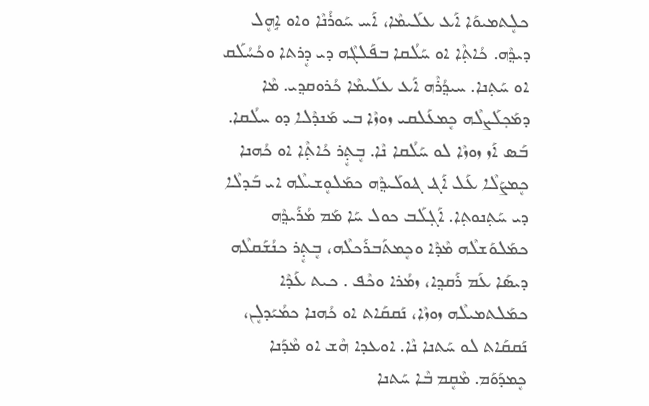ܟܠܷܬܡܝܘܰܐ ܐܰܥ ܥܠܰܝܡܶܐ، ܐܰܚ ܚܰܘܪܳܢܶܐ ܘܐܘ ܐܱܗܷܠ ܕܝܕ݂ܶܗ. ܟܳܐܬ݂ܶܐ ܐܘ ܚܰܠܳܩܐ ܒܦܰܠܓܶܗ ܕܝ ܕܷܪܬܐ ܘܟܳܚܳܠܰܩ ܐܘ ܚܰܬ݂ܢܐ. ܚܝܕ݂ܳܪܶܗ ܐܰܥ ܥܠܰܝܡܶܐ ܟܳܪܘܩܕ݂ܝ. ܡܶܐ ܕܡܰܟ݂ܠܰܨܠܶܗ ܟܷܡܥܰܠܩܝ ܙܘܙܶܐ ܒܝ ܡܰܢܕܶܠܐ ܕܘ ܚܠܳܩܐ. ܒܰܣ ܐܰܙ ܙܘܙܶܐ ܠܘ ܚܰܠܳܩܐ ܢܶܐ. ܒܷܬ݂ܷܪ ܟܳܐܬ݂ܶܐ ܐܘ ܟܳܗܢܐ ܟܷܡܨܰܠܶܐ ܥܰܠ ܐܰܔ ܔܘܠܰܝܕ݂ܶܗ ܟܡܰܠܘܷܫܝܠܶܗ ܐܝ ܒܰܕܠܶܐ ܕܝ ܚܰܬ݂ܢܘܬ݂ܐ. ܐܰܓ݂ܠܰܒ ܟܘܠ ܚܰܐ ܡܰܡ ܡܳܪܰܝܕ݂ܶܗ ܟܡܰܠܘܰܫܠܶܗ ܡܶܕܶܐ ܘܟܷܡܬܰܒܪܰܟܠܶܗ، ܒܷܬ݂ܷܪ ܟܢܳܫܰܩܠܶܗ ܕܝܣܰܐ ܥܰܡ ܪܰܩܕ݂ܐ، ܙܡܳܪܐ ܘܟܶܦ . ܟܝܬ ܥܰܕܶܐ ܟܡܰܠܬܡܝܠܶܗ ܙܘܙܶܐ، ܢܰܩܩܰܐܬ ܐܘ ܟܳܗܢܐ ܟܡܳܝܰܕܠܷܢ، ܢܰܩܩܰܐܬ ܠܘ ܚܰܬܢܐ ܢܶܐ. ܐܘܥܕܐ ܗܶܫ ܐܘ ܡܶܕܰܢܐ ܟܷܡܕܰܘܰܡ. ܡܶܩܷܡ ܒܶܐ ܚܰܬܢܐ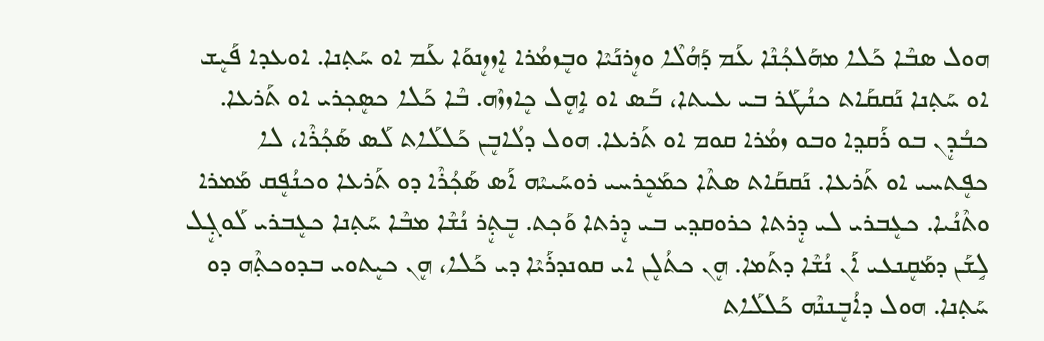ܗܘܠ ܣܒܶܐ ܟܰܠܐ ܡܗܰܠܟ݂ܳܢܶܐ ܥܰܡ ܕܰܗܳܠܶܐ ܘܙܷܪܢܰܝܶܐ ܘܒܷܙܡܳܪܐ ܐܷܙܙܷܢܘܰܐ ܥܰܡ ܐܘ ܚܰܬ݂ܢܐ. ܐܘܥܕܐ ܦܰܝܷܫ ܐܘ ܚܰܬ݂ܢܐ ܢܰܩܩܰܐܬ ܟܢܳܛܰܪ ܒܝ ܥܝܬܐ، ܒܰܣ ܐܘ ܐܱܗܷܠ ܟܷܐܙܙܶܗ. ܒܶܐ ܟܰܠܐ ܟܣܷܟ݂ܪܝ ܐܘ ܬܰܪܥܐ. ܟܒܳܕܷܢ ܒܘ ܪܰܩܕ݂ܐ ܘܒܘ ܙܡܳܪܐ ܩܘܡ ܐܘ ܬܰܪܥܐ. ܗܘܠ ܕܠܳܐܒܷܢ ܟܰܠܠܰܐܬ ܠܰܣ ܣܰܟ݂ܳܪܶܐ، ܠܐ ܟܦܷܬܚܝ ܐܘ ܬܰܪܥܐ. ܢܰܩܩܰܐܬ ܣܬܶܐ ܟܡܰܟܷܪܚܝ ܪܘܚܰܝܝܶܗ ܐܰܣ ܣܰܟ݂ܳܪܶܐ ܕܘ ܬܰܪܥܐ ܘܟܢܳܦܷܩ ܡܰܡܪܐ ܘܬܶܢܳܝܐ. ܟܥܷܒܪܝ ܠܝ ܕܷܪܬܐ ܟܪܘܩܕ݂ܝ ܒܝ ܕܷܪܬܐ ܘܰܟ݂ܬ. ܒܷܬ݂ܷܪ ܢܳܫܶܐ ܡܒܶܐ ܚܰܬ݂ܢܐ ܟܥܷܒܪܝ ܠܰܘܓ݂ܷܠ ܠܱܫܰܢ ܕܡܰܩܷܢܥܝ ܐܰܢ ܢܳܫܶܐ ܕܬܰܡܐ. ܗܷܢ ܟܬܳܠܷܢ ܐܝ ܩܘܢܕܪܰܝܶܐ ܕܝ ܟܰܠܐ، ܗܷܢ ܟܝܷܬܘܝ ܒܕܘܟܬ݂ܶܗ ܕܘ ܚܰܬ݂ܢܐ. ܗܘܠ ܕܐܳܒܷܢܢܶܗ ܟܰܠܠܰܐܬ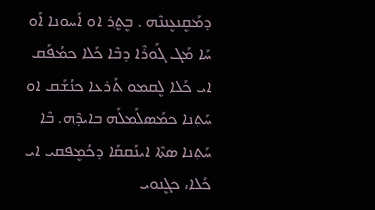ܕܡܰܩܷܢܥܷܢܢܶܗ . ܒܷܬ݂ܷܪ ܐܘ ܐܰܚܘܢܐ ܐܰܘ ܚܰܐ ܡܰܓ ܓܰܘܪܶܐ ܕܒܶܐ ܟܰܠܐ ܟܡܳܦܰܩ ܐܝ ܟܰܠܐ ܠܷܩܡܘ ܬܰܪܥܐ ܟܢܳܫܰܩ ܐܘ ܚܰܬ݂ܢܐ ܟܡܰܣܠܰܡܠܰܗ ܒܐܝܕ݂ܶܗ. ܒܶܐ ܚܰܬ݂ܢܐ ܣܬܶܐ ܐܝܢܰܩܩܰܐ ܕܟܳܡܷܦܩܝ ܐܝ ܟܰܠܐ، ܟܓܷܢܘܝ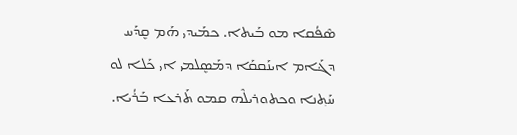ܣܶܦܳܩܐ ܡܘ ܒܰܝܬܐ. ܟܡܰܝܕܝ ܗܰܡ ܩܷܕܰܚ ܕܔܰܐܡ ܐܝܢܰܩܩܰܐ ܕܡܰܣܷܠܡܝ ܐܝ ܟܰܠܐ ܠܘ ܚܰܬ݂ܢܐ ܘܟܬܘܪܝܠܶܗ ܩܡܘ ܬܰܪܥܐ ܒܰܪܳܝܐ.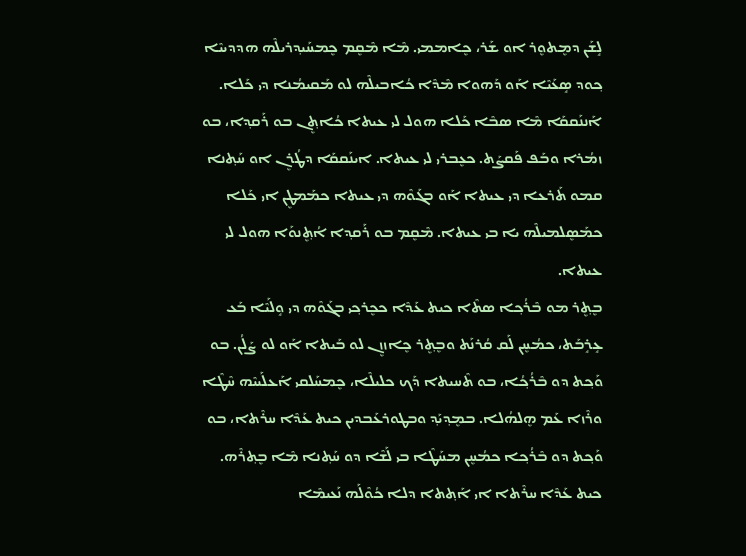ܠܱܫܰܢ ܕܡܷܬܘܷܪ ܐܘ ܫܰܪ، ܟܷܐܡܡܝ. ܡܶܐ ܡܶܩܷܡ ܟܷܡܚܰܝܕ݂ܪܝܠܶܗ ܗܕܕܝܝܶܐ ܟ݂ܘܕ ܣܱܥܰܝܶܐ ܐܰܘ ܕܰܗܘܐ ܡܶܕܶܐ ܟܳܐܒܝܠܶܗ ܠܘ ܡܰܩܝܡܳܢܐ ܕܝ ܟܰܠܐ. ܐܰܢܢܰܩܩܰܐ ܡܶܐ ܣܒܶܐ ܟܰܠܐ ܗܘܠ ܠܝ ܥܝܬܐ ܟܳܐܬ݂ܷܢ ܒܘ ܪܰܩܕ݂ܐ، ܒܘ ܙܡܳܪܐ ܘܒܰܦ ܦܰܩܨܰܬ. ܟܥܷܒܪܝ ܠܝ ܥܝܬܐ. ܐܝܢܰܩܩܰܐ ܕܛܳܪܷܢ ܐܘ ܚܰܬ݂ܢܐ ܩܡܘ ܬܰܪܥܐ ܕܝ ܥܝܬܐ ܐܰܘ ܒܓܰܘܶܗ ܕܝ ܥܝܬܐ ܟܡܰܡܛܷܢ ܐܝ ܟܰܠܐ ܟܡܰܣܷܠܡܝܠܶܗ ܝܐ ܒܝ ܥܝܬܐ. ܡܶܩܷܡ ܒܘ ܪܰܩܕ݂ܐ ܐܳܬ݂ܷܢܘܰܐ ܗܘܠ ܠܝ ܥܝܬܐ.
ܒܷܬ݂ܷܪ ܡܘ ܒܶܪܳܟ݂ܐ ܣܬܶܐ ܟܝܬ ܥܰܕܶܐ ܟܟܷܪܟ݂ܝ ܒܓܰܘܶܗ ܕܝ ܘܱܠܰܝܶܐ ܒܰܥ ܥܱܪܱܒܰܬ، ܟܡܳܚܷܢ ܠܰܩ ܩܳܪܢܰܬ ܘܒܷܬ݂ܷܪ ܟܷܐܙܙܷܢ ܠܘ ܒܰܝܬܐ ܐܰܘ ܠܘ ܨܰܠܳܢ. ܒܘ ܘܰܟ݂ܬ ܕܘ ܒܶܪܳܟ݂ܳܐ، ܒܘ ܬܶܚܝܬܐ ܕܰܟ ܟܠܝܠܶܐ، ܟܷܡܚܰܠܩܝ ܐܰܥܠܰܝܝܶܗ ܚܶܛܶܐ ܘܪܶܙܐ ܥܰܡ ܗܷܠܗܳܠܐ. ܒܡܷܕ݂ܝܰܕ݂ ܘܒܛܘܪܥܰܒܕܝܢ ܟܝܬ ܥܰܕܶܐ ܚܪܶܬܐ، ܒܘ ܘܰܟ݂ܬ ܕܘ ܒܶܪܳܟ݂ܐ ܟܡܳܚܷܢ ܡܚܰܛܶܐ ܒܝ ܠܰܫܶܐ ܕܘ ܚܰܬ݂ܢܐ ܡܶܐ ܒܷܬ݂ܪܶܗ. ܟܝܬ ܥܰܕܶܐ ܚܪܶܬܐ ܐܝ ܐܰܬ݂ܬܐ ܕܠܐ ܟܳܘܶܠܰܗ ܢܰܥܝܡܶܐ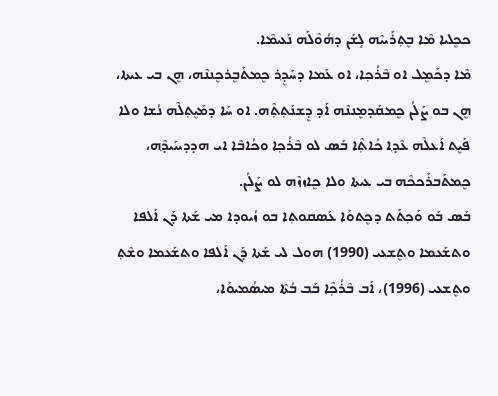ܟܟܷܠܝܐ ܡܶܐ ܒܷܬ݂ܪܰܝܝܶܗ ܠܱܫܰܢ ܕܗܳܘܶܠܰܗ ܢܰܥܝܡܶܐ.
ܡܶܐ ܕܟܰܡܷܠ ܐܘ ܒܶܪܳܟ݂ܐ، ܐܘ ܥܰܡܐ ܕܚܰܕ݂ܷܪ ܟܷܡܬܰܒܷܪܟܷܢܢܶܗ، ܗܷܢ ܒܝ ܥܝܬܐ، ܗܷܢ ܒܘ ܨܰܠܳܢ ܟܷܡܩܰܕܡܷܢܢܶܗ ܐܰܕ ܕܷܫܢܰܬ݂ܬ݂ܶܗ. ܐܘ ܚܰܐ ܕܡܰܝܷܬ݂ܠܶܗ ܢܳܫܐ ܘܠܐ ܦܰܝܷܬ ܐܰܥܠܶܗ ܥܶܕ݂ܐ ܟܳܐܬ݂ܶܐ ܒܰܣ ܠܘ ܒܶܪܳܟ݂ܐ ܘܟܳܐܒܶܐ ܐܝ ܗܕܕܝܝܰܝܕ݂ܶܗ، ܟܷܡܬܰܒܪܰܟܟܶܗ ܒܝ ܥܝܬܐ ܘܠܐ ܟܷܐܙܙܶܗ ܠܘ ܨܰܠܳܢ.
ܒܰܣ ܒܰܘ ܘܰܟ݂ܬܰܬ ܕܟܷܬܘܰܐ ܥܰܣܩܘܬ݂ܐ ܒܘ ܙܳܝܘܕܐ ܡܝ ܫܰܬܐ ܕܰܢ ܐܰܠܦܐ ܘܬܫܰܥܡܐ ܘܬܷܫܥܝ (1990) ܗܘܠ ܠܝ ܫܰܬܐ ܕܰܢ ܐܰܠܦܐ ܘܬܫܰܥܡܐ ܘܫܶܬ݂ ܘܬܷܫܥܝ (1996)، ܐܰܒ ܒܶܪܳܟ݂ܶܐ ܒܰܒ ܒܳܬܶܐ ܡܝܣܳܡܝܘܰܐ،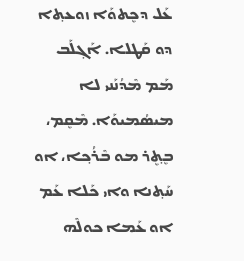ܥܰܠ ܕܟܷܬܘܰܐ ܙܘܥܬ݂ܐ ܕܘ ܩܰܛܠܐ. ܐܰܓ݂ܠܰܒ ܡܰܡ ܡܶܕܳܢܰܢܝ ܠܐ ܡܝܣܳܡܝܘܰܐ. ܡܶܩܷܡ، ܒܷܬ݂ܷܪ ܡܘ ܒܶܪܳܟ݂ܐ، ܐܘ ܚܰܬ݂ܢܐ ܘܐܝ ܟܰܠܐ ܥܰܡ ܐܘ ܥܰܡܐ ܟܘܠܶܗ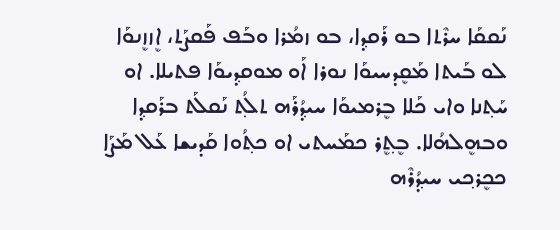ܢܰܩܩܰܐ ܚܪܶܬܐ ܒܘ ܪܰܩܕ݂ܐ، ܒܘ ܙܡܳܪܐ ܘܒܰܦ ܦܰܩܨܰܬ، ܐܷܙܙܷܢܘܰܐ ܠܘ ܒܰܝܬܐ ܡܰܩܷܕܚܝܘܰܐ ܢܘܪܐ ܐܰܘ ܡܘܩܕ݂ܝܘܰܐ ܦܬܝܠܐ. ܐܘ ܚܰܬ݂ܢܐ ܘܐܝ ܟܰܠܐ ܒܷܪܡܝܘܰܐ ܚܝܕ݂ܳܪܰܗ ܬܠܳܬ݂ ܢܰܩܠܰܬ ܒܪܰܩܕ݂ܐ ܘܒܗܷܠܗܳܠܐ. ܒܷܬ݂ܷܪ ܟܡܰܚܬܝ ܐܘ ܟܬ݂ܳܘܐ ܩܰܕܝܫܐ ܥܰܠ ܡܰܨܰܐ ܟܟܷܪܟ݂ܝ ܚܝܕ݂ܳܪܶܗ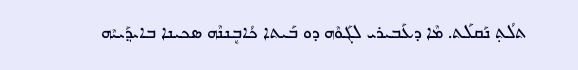ܬܠܳܬ݂ ܢܰܩܠܰܬ. ܡܶܐ ܕܥܰܒܝܪܝ ܠܓܰܘܶܗ ܕܘ ܒܰܝܬܐ ܟܳܐܒܷܢܢܶܗ ܣܟܝܢܐ ܒܐܝܕ݂ܰܝܝܶܗ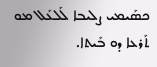ܟܣܰܝܡܝ ܨܠܝܒܐ ܠܰܠܥܰܠ ܡܘ ܬܰܪܥܐ ܕܘ ܒܰܝܬܐ.